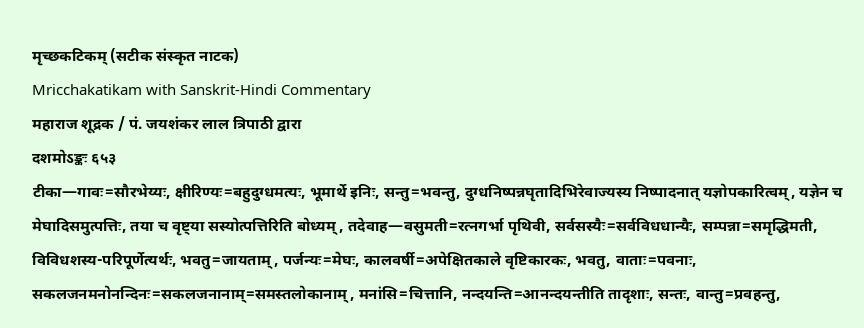मृच्छकटिकम् (सटीक संस्कृत नाटक)
Mricchakatikam with Sanskrit-Hindi Commentary
महाराज शूद्रक / पं. जयशंकर लाल त्रिपाठी द्वारा
दशमोऽङ्कः ६५३
टीका—गावः=सौरभेय्यः, क्षीरिण्यः=बहुदुग्धमत्यः, भूमार्थे इनिः, सन्तु=भवन्तु, दुग्धनिष्पन्नघृतादिभिरेवाज्यस्य निष्पादनात् यज्ञोपकारित्वम्, यज्ञेन च मेघादिसमुत्पत्तिः, तया च वृष्ट्या सस्योत्पत्तिरिति बोध्यम्, तदेवाह—वसुमती=रत्नगर्भा पृथिवी, सर्वसस्यैः=सर्वविधधान्यैः, सम्पन्ना=समृद्धिमती, विविधशस्य-परिपूर्णेत्यर्थः, भवतु=जायताम्, पर्जन्यः=मेघः, कालवर्षी=अपेक्षितकाले वृष्टिकारकः, भवतु, वाताः=पवनाः, सकलजनमनोनन्दिनः=सकलजनानाम्=समस्तलोकानाम्, मनांसि=चित्तानि, नन्दयन्ति=आनन्दयन्तीति तादृशाः, सन्तः, वान्तु=प्रवहन्तु,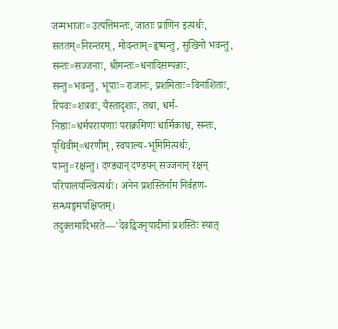जन्मभाजः=उत्पत्तिमन्तः, जाताः प्राणिन इत्यर्थः, सततम्=निरन्तरम्, मोदन्ताम्=हृष्यन्तु, सुखिनो भवन्तु, सन्तः=सज्जनाः, श्रीमन्तः=धनादिसम्पन्नाः, सन्तु=भवन्तु, भूपाः=राजानः, प्रशमिताः=विनाशिताः, रिपवः=शत्रवः, यैस्तादृशाः, तथा, धर्म-निष्ठाः=धर्मपरायणाः पराक्रमिणः धार्मिकाश्च, सन्तः, पृथिवीम्=धरणीम्, स्वपाल्य-भूमिमित्यर्थः, पान्तु=रक्षन्तु। दण्ड्यान् दण्डयन् सज्जनान् रक्षन् परिपालयन्त्वित्यर्थः। अनेन प्रशस्तिर्नाम निर्वहण-सन्ध्यङ्गमपक्षिप्तम्। तदुक्तमादिभरते—'देवद्विजनृपादीनां प्रशस्तिः स्यात्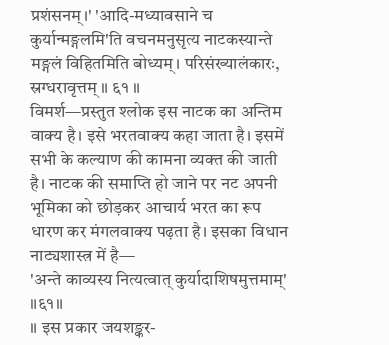प्रशंसनम्।' 'आदि-मध्यावसाने च कुर्यान्मङ्गलमि'ति वचनमनुसृत्य नाटकस्यान्ते मङ्गलं विहितमिति बोध्यम्। परिसंख्यालंकारः, स्रग्धरावृत्तम् ॥ ६१ ॥
विमर्श—प्रस्तुत श्लोक इस नाटक का अन्तिम वाक्य है। इसे भरतवाक्य कहा जाता है। इसमें सभी के कल्याण की कामना व्यक्त की जाती है। नाटक की समाप्ति हो जाने पर नट अपनी भूमिका को छोड़कर आचार्य भरत का रूप धारण कर मंगलवाक्य पढ़ता है। इसका विधान नाट्यशास्त्र में है—
'अन्ते काव्यस्य नित्यत्वात् कुर्यादाशिषमुत्तमाम्' ॥६१॥
॥ इस प्रकार जयशङ्कर-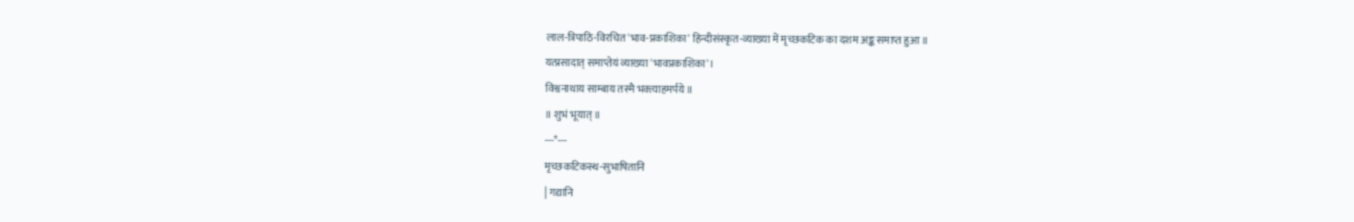लाल-त्रिपाठि-विरचित 'भाव-प्रकाशिका' हिन्दीसंस्कृत-व्याख्या में मृच्छकटिक का दशम अङ्क समाप्त हुआ ॥
यत्प्रसादात् समाप्तेयं व्याख्या 'भावप्रकाशिका'।
विश्वनाथाय साम्बाय तस्मै भक्त्याहमर्पये ॥
॥ शुभं भूयात् ॥
---*---
मृच्छकटिकस्थ-सुभाषितानि
| गद्यानि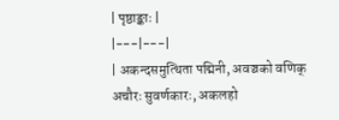| पृष्ठाङ्काः |
|---|---|
| अकन्दसमुत्थिता पद्मिनी, अवञ्चको वणिक् अचौरः सुवर्णकारः, अकलहो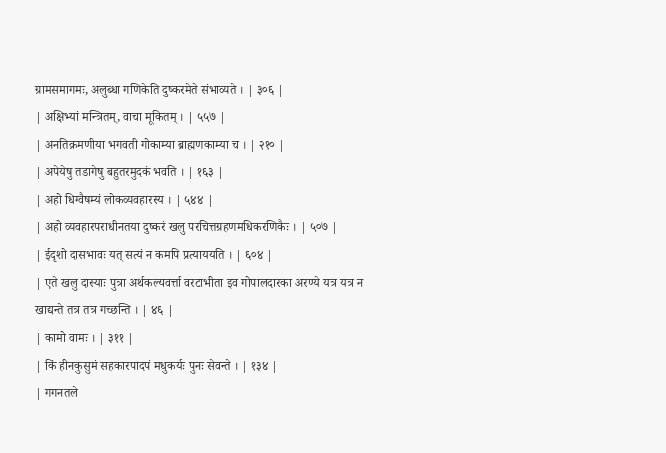ग्रामसमागमः, अलुब्धा गणिकेति दुष्करमेते संभाव्यते । | ३०६ |
| अक्षिभ्यां मन्त्रितम्, वाचा मूकितम् । | ५५७ |
| अनतिक्रमणीया भगवती गोकाम्या ब्राह्मणकाम्या च । | २१० |
| अपेयेषु तडागेषु बहुतरमुदकं भवति । | १६३ |
| अहो धिग्वैषम्यं लोकव्यवहारस्य । | ५४४ |
| अहो व्यवहारपराधीनतया दुष्करं खलु परचित्तग्रहणमधिकरणिकैः । | ५०७ |
| ईदृशो दासभावः यत् सत्यं न कमपि प्रत्याययति । | ६०४ |
| एते खलु दास्याः पुत्रा अर्थकल्यवर्त्ता वरटाभीता इव गोपालदारका अरण्ये यत्र यत्र न खाद्यन्ते तत्र तत्र गच्छन्ति । | ४६ |
| कामो वामः । | ३११ |
| किं हीनकुसुमं सहकारपादपं मधुकर्यः पुनः सेवन्ते । | १३४ |
| गगनतले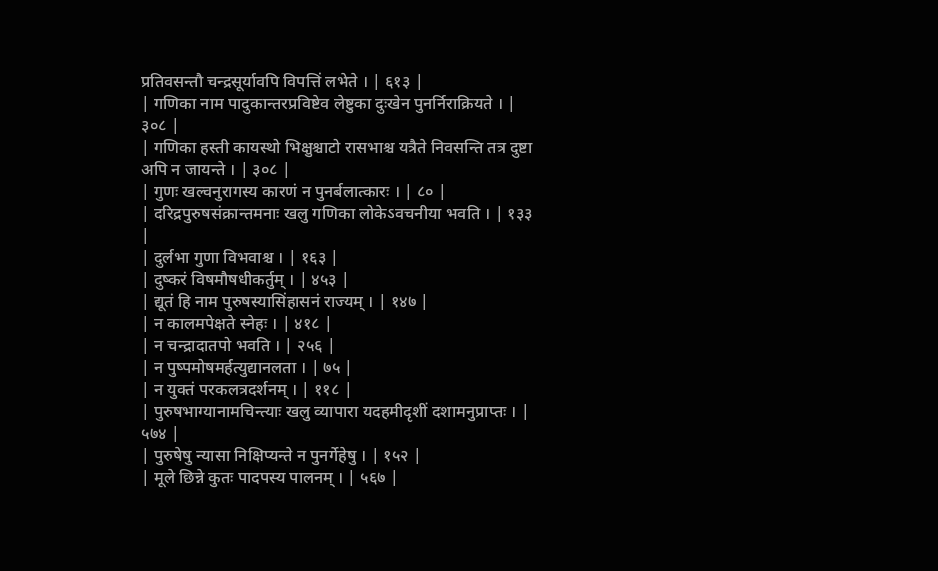प्रतिवसन्तौ चन्द्रसूर्यावपि विपत्तिं लभेते । | ६१३ |
| गणिका नाम पादुकान्तरप्रविष्टेव लेष्टुका दुःखेन पुनर्निराक्रियते । | ३०८ |
| गणिका हस्ती कायस्थो भिक्षुश्चाटो रासभाश्च यत्रैते निवसन्ति तत्र दुष्टा अपि न जायन्ते । | ३०८ |
| गुणः खल्वनुरागस्य कारणं न पुनर्बलात्कारः । | ८० |
| दरिद्रपुरुषसंक्रान्तमनाः खलु गणिका लोकेऽवचनीया भवति । | १३३ |
| दुर्लभा गुणा विभवाश्च । | १६३ |
| दुष्करं विषमौषधीकर्तुम् । | ४५३ |
| द्यूतं हि नाम पुरुषस्यासिंहासनं राज्यम् । | १४७ |
| न कालमपेक्षते स्नेहः । | ४१८ |
| न चन्द्रादातपो भवति । | २५६ |
| न पुष्पमोषमर्हत्युद्यानलता । | ७५ |
| न युक्तं परकलत्रदर्शनम् । | ११८ |
| पुरुषभाग्यानामचिन्त्याः खलु व्यापारा यदहमीदृशीं दशामनुप्राप्तः । | ५७४ |
| पुरुषेषु न्यासा निक्षिप्यन्ते न पुनर्गेहेषु । | १५२ |
| मूले छिन्ने कुतः पादपस्य पालनम् । | ५६७ |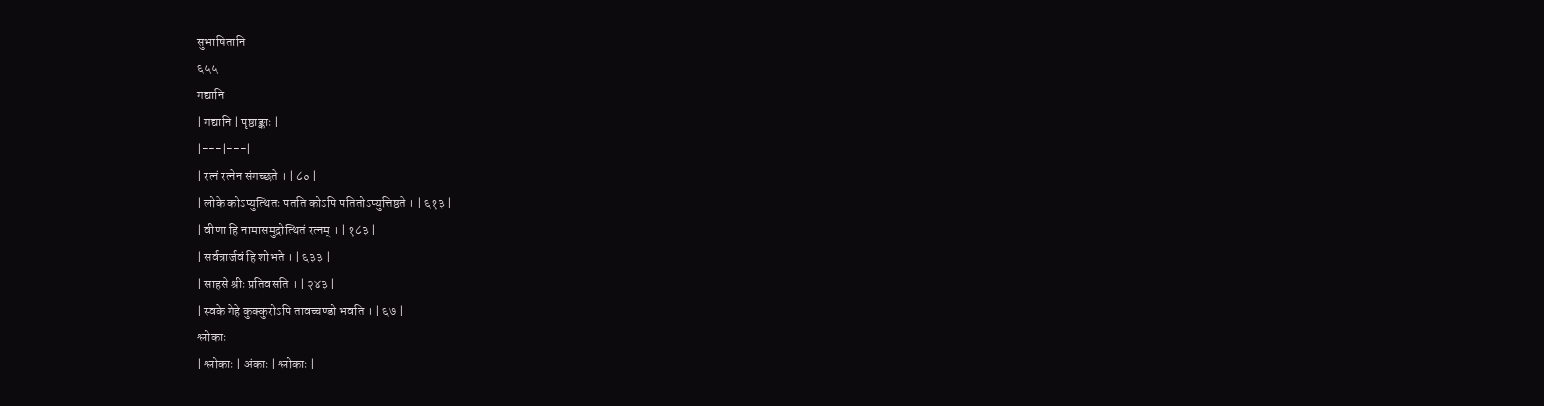सुभाषितानि
६५५
गद्यानि
| गद्यानि | पृष्ठाङ्काः |
|---|---|
| रत्नं रत्नेन संगच्छते । | ८० |
| लोके कोऽप्युत्थितः पतति कोऽपि पतितोऽप्युत्तिष्ठते । | ६१३ |
| वीणा हि नामासमुद्रोत्थितं रत्नम् । | १८३ |
| सर्वत्रार्जवं हि शोभते । | ६३३ |
| साहसे श्रीः प्रतिवसति । | २४३ |
| स्वके गेहे कुक्कुरोऽपि तावच्चण्डो भवति । | ६७ |
श्लोकाः
| श्लोकाः | अंकाः | श्लोकाः |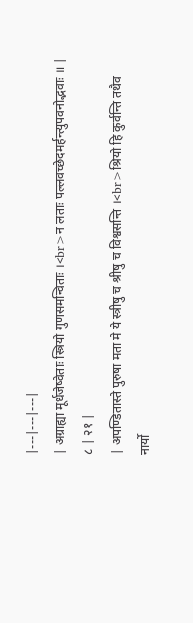|---|---|---|
| अग्राह्या मूर्धजेष्वेताः स्त्रियो गुणसमन्विताः ।<br>न लताः पल्लवच्छेदमर्हन्त्युपवनोद्भवाः ॥ | ८ | २१ |
| अपण्डितास्ते पुरुषा मता मे ये स्त्रीषु च श्रीषु च विश्वसन्ति ।<br>श्रियो हि कुर्वन्ति तथैव नार्यो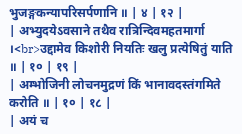भुजङ्गकन्यापरिसर्पणानि ॥ | ४ | १२ |
| अभ्युदयेऽवसाने तथैव रात्रिन्दिवमहतमार्गा ।<br>उद्दामेव किशोरी नियतिः खलु प्रत्येषितुं याति ॥ | १० | १९ |
| अम्भोजिनी लोचनमुद्रणं किं भानावदस्तंगमिते करोति ॥ | १० | १८ |
| अयं च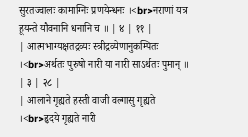सुरतज्वालः कामाग्निः प्रणयेन्धनः ।<br>नराणां यत्र हूयन्ते यौवनानि धनानि च ॥ | ४ | ११ |
| आत्मभाग्यक्षतद्रव्यः स्त्रीद्रव्येणानुकम्पितः ।<br>अर्थतः पुरुषो नारी या नारी साऽर्थतः पुमान् ॥ | ३ | २८ |
| आलाने गृह्यते हस्ती वाजी वल्गासु गृह्यते ।<br>हृदये गृह्यते नारी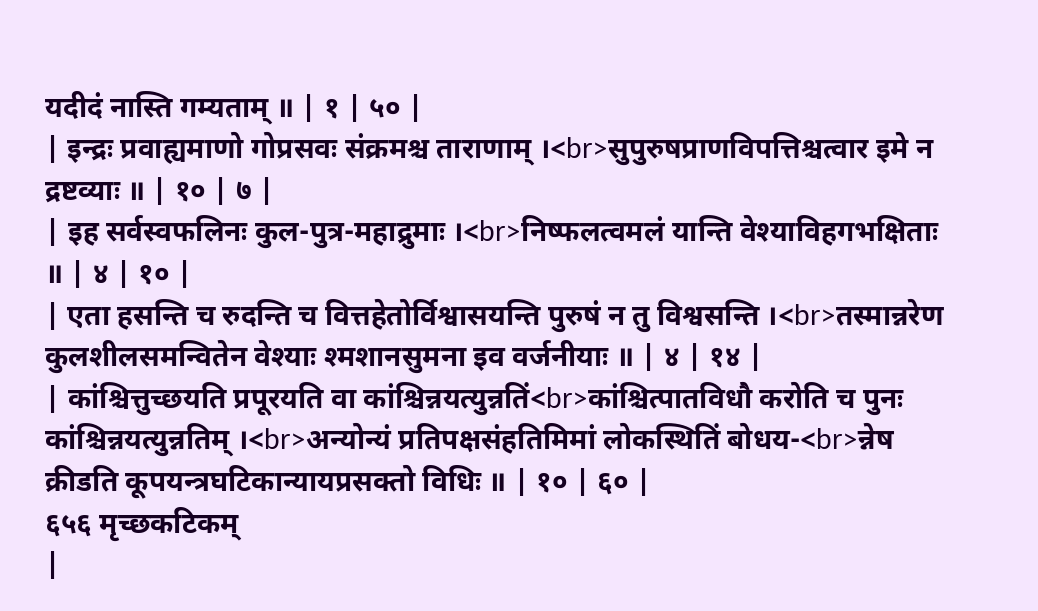यदीदं नास्ति गम्यताम् ॥ | १ | ५० |
| इन्द्रः प्रवाह्यमाणो गोप्रसवः संक्रमश्च ताराणाम् ।<br>सुपुरुषप्राणविपत्तिश्चत्वार इमे न द्रष्टव्याः ॥ | १० | ७ |
| इह सर्वस्वफलिनः कुल-पुत्र-महाद्रुमाः ।<br>निष्फलत्वमलं यान्ति वेश्याविहगभक्षिताः ॥ | ४ | १० |
| एता हसन्ति च रुदन्ति च वित्तहेतोर्विश्वासयन्ति पुरुषं न तु विश्वसन्ति ।<br>तस्मान्नरेण कुलशीलसमन्वितेन वेश्याः श्मशानसुमना इव वर्जनीयाः ॥ | ४ | १४ |
| कांश्चित्तुच्छयति प्रपूरयति वा कांश्चिन्नयत्युन्नतिं<br>कांश्चित्पातविधौ करोति च पुनः कांश्चिन्नयत्युन्नतिम् ।<br>अन्योन्यं प्रतिपक्षसंहतिमिमां लोकस्थितिं बोधय-<br>न्नेष क्रीडति कूपयन्त्रघटिकान्यायप्रसक्तो विधिः ॥ | १० | ६० |
६५६ मृच्छकटिकम्
|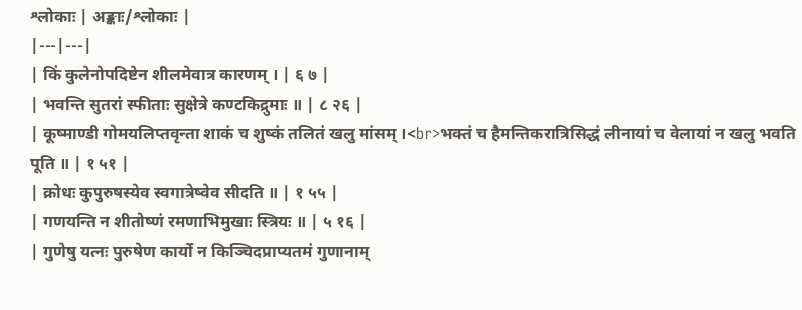श्लोकाः | अङ्काः/श्लोकाः |
|---|---|
| किं कुलेनोपदिष्टेन शीलमेवात्र कारणम् । | ६ ७ |
| भवन्ति सुतरां स्फीताः सुक्षेत्रे कण्टकिद्रुमाः ॥ | ८ २६ |
| कूष्माण्डी गोमयलिप्तवृन्ता शाकं च शुष्कं तलितं खलु मांसम् ।<br>भक्तं च हैमन्तिकरात्रिसिद्धं लीनायां च वेलायां न खलु भवति पूति ॥ | १ ५१ |
| क्रोधः कुपुरुषस्येव स्वगात्रेष्वेव सीदति ॥ | १ ५५ |
| गणयन्ति न शीतोष्णं रमणाभिमुखाः स्त्रियः ॥ | ५ १६ |
| गुणेषु यत्नः पुरुषेण कार्यो न किञ्चिदप्राप्यतमं गुणानाम्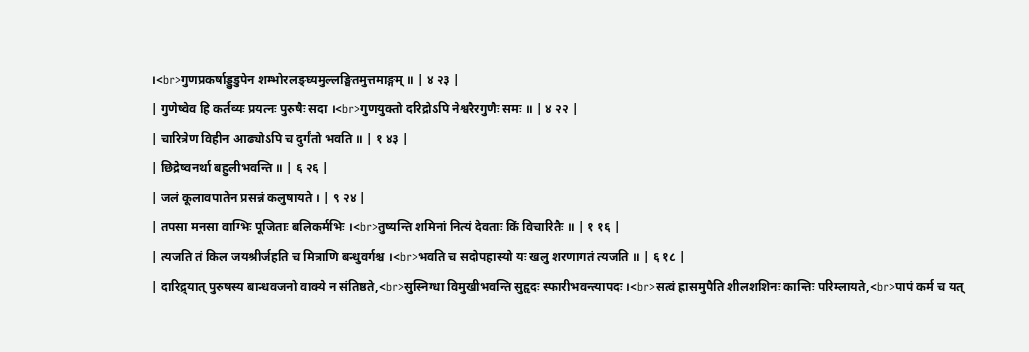।<br>गुणप्रकर्षाड्डुडुपेन शम्भोरलङ्घ्यमुल्लङ्घितमुत्तमाङ्गम् ॥ | ४ २३ |
| गुणेष्वेव हि कर्तव्यः प्रयत्नः पुरुषैः सदा ।<br>गुणयुक्तो दरिद्रोऽपि नेश्वरैरगुणैः समः ॥ | ४ २२ |
| चारित्रेण विहीन आढ्योऽपि च दुर्गंतो भवति ॥ | १ ४३ |
| छिद्रेष्वनर्था बहुलीभवन्ति ॥ | ६ २६ |
| जलं कूलावपातेन प्रसन्नं कलुषायते । | ९ २४ |
| तपसा मनसा वाग्भिः पूजिताः बलिकर्मभिः ।<br>तुष्यन्ति शमिनां नित्यं देवताः किं विचारितैः ॥ | १ १६ |
| त्यजति तं किल जयश्रीर्जहति च मित्राणि बन्धुवर्गश्च ।<br>भवति च सदोपहास्यो यः खलु शरणागतं त्यजति ॥ | ६ १८ |
| दारिद्र्यात् पुरुषस्य बान्धवजनो वाक्ये न संतिष्ठते,<br>सुस्निग्धा विमुखीभवन्ति सुहृदः स्फारीभवन्त्यापदः ।<br>सत्वं ह्रासमुपैति शीलशशिनः कान्तिः परिम्लायते,<br>पापं कर्म च यत्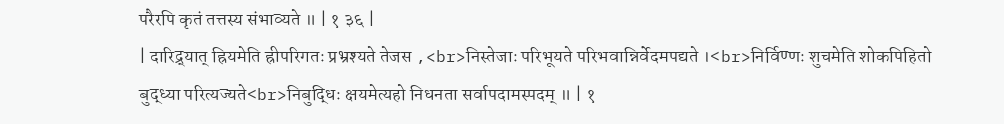परैरपि कृतं तत्तस्य संभाव्यते ॥ | १ ३६ |
| दारिद्र्यात् ह्रियमेति ह्रीपरिगतः प्रभ्रश्यते तेजस ,<br>निस्तेजाः परिभूयते परिभवान्निर्वेदमपद्यते ।<br>निर्विण्णः शुचमेति शोकपिहितो बुद्ध्या परित्यज्यते<br>निबुद्धिः क्षयमेत्यहो निधनता सर्वापदामस्पदम् ॥ | १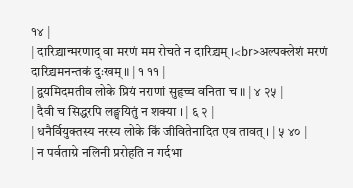१४ |
| दारिद्र्यान्मरणाद् वा मरणं मम रोचते न दारिद्र्यम् ।<br>अल्पक्लेशं मरणं दारिद्र्यमनन्तकं दुःखम् ॥ | १ ११ |
| द्वयमिदमतीव लोके प्रियं नराणां सुहृच्च वनिता च ॥ | ४ २५ |
| दैवी च सिद्धरपि लङ्घयितुं न शक्या । | ६ २ |
| धनैर्वियुक्तस्य नरस्य लोके किं जीवितेनादित एव तावत् । | ५ ४० |
| न पर्वताग्रे नलिनी प्ररोहति न गर्दभा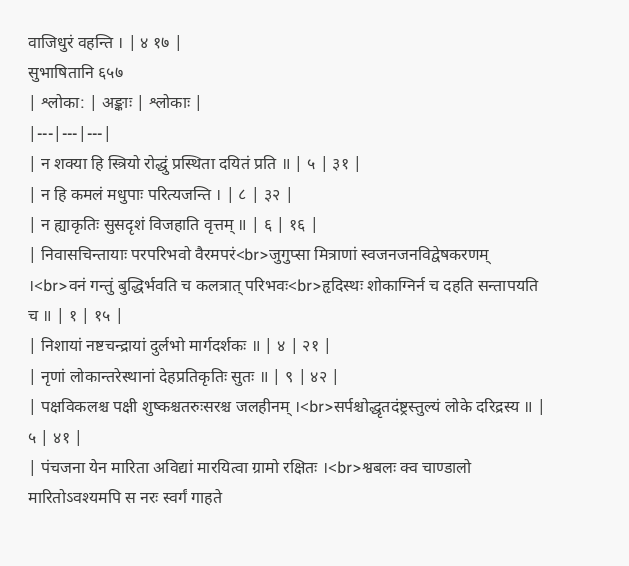वाजिधुरं वहन्ति । | ४ १७ |
सुभाषितानि ६५७
| श्लोका: | अङ्काः | श्लोकाः |
|---|---|---|
| न शक्या हि स्त्रियो रोद्धुं प्रस्थिता दयितं प्रति ॥ | ५ | ३१ |
| न हि कमलं मधुपाः परित्यजन्ति । | ८ | ३२ |
| न ह्याकृतिः सुसदृशं विजहाति वृत्तम् ॥ | ६ | १६ |
| निवासचिन्तायाः परपरिभवो वैरमपरं<br>जुगुप्सा मित्राणां स्वजनजनविद्वेषकरणम् ।<br>वनं गन्तुं बुद्धिर्भवति च कलत्रात् परिभवः<br>हृदिस्थः शोकाग्निर्न च दहति सन्तापयति च ॥ | १ | १५ |
| निशायां नष्टचन्द्रायां दुर्लभो मार्गदर्शकः ॥ | ४ | २१ |
| नृणां लोकान्तरेस्थानां देहप्रतिकृतिः सुतः ॥ | ९ | ४२ |
| पक्षविकलश्च पक्षी शुष्कश्चतरुःसरश्च जलहीनम् ।<br>सर्पश्चोद्धृतदंष्ट्रस्तुल्यं लोके दरिद्रस्य ॥ | ५ | ४१ |
| पंचजना येन मारिता अविद्यां मारयित्वा ग्रामो रक्षितः ।<br>श्वबलः क्व चाण्डालो मारितोऽवश्यमपि स नरः स्वर्गं गाहते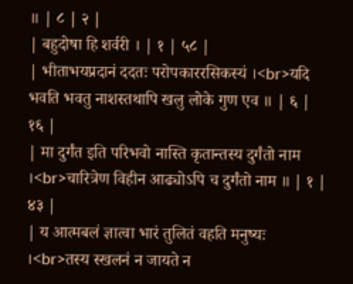॥ | ८ | २ |
| बहुदोषा हि शर्वरी । | १ | ५८ |
| भीताभयप्रदानं ददतः परोपकाररसिकस्यं ।<br>यदि भवति भवतु नाशस्तथापि खलु लोके गुण एव ॥ | ६ | १६ |
| मा दुर्गंत इति परिभवो नास्ति कृतान्तस्य दुर्गंतो नाम ।<br>चारित्रेण विहीन आढ्योऽपि च दुर्गंतो नाम ॥ | १ | ४३ |
| य आत्मबलं ज्ञात्वा भारं तुलितं वहति मनुष्यः ।<br>तस्य स्खलनं न जायते न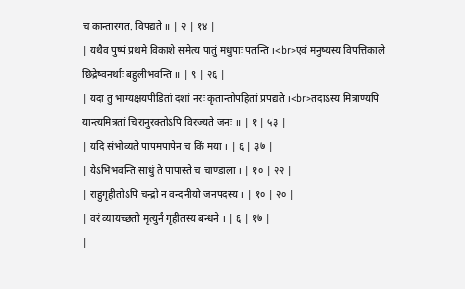च कान्तारगत. विपद्यते ॥ | २ | १४ |
| यथैव पुष्पं प्रथमे विकाशे समेत्य पातुं मधुपाः पतन्ति ।<br>एवं मनुष्यस्य विपत्तिकाले छिद्रेष्वनर्थाः बहुलीभवन्ति ॥ | ९ | २६ |
| यदा तु भाग्यक्षयपीडितां दशां नरः कृतान्तोपहितां प्रपद्यते ।<br>तदाऽस्य मित्राण्यपि यान्त्यमित्रतां चिरानुरक्तोऽपि विरज्यते जनः ॥ | १ | ५३ |
| यदि संभोव्यते पापमपापेन च किं मया । | ६ | ३७ |
| येऽभिभवन्ति साधुं ते पापास्ते च चाण्डाला । | १० | २२ |
| राहुगृहीतोऽपि चन्द्रो न वन्दनीयो जनपदस्य । | १० | २० |
| वरं व्यायच्छतो मृत्युर्नं गृहीतस्य बन्धने । | ६ | १७ |
|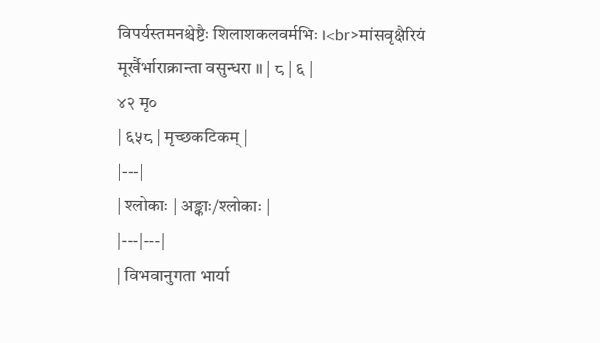विपर्यस्तमनश्चेष्टैः शिलाशकलवर्मभिः ।<br>मांसवृक्षैरियं मूर्खैर्भाराक्रान्ता वसुन्धरा ॥ | ८ | ६ |
४२ मृ०
| ६५८ | मृच्छकटिकम् |
|---|
| श्लोकाः | अङ्काः/श्लोकाः |
|---|---|
| विभवानुगता भार्या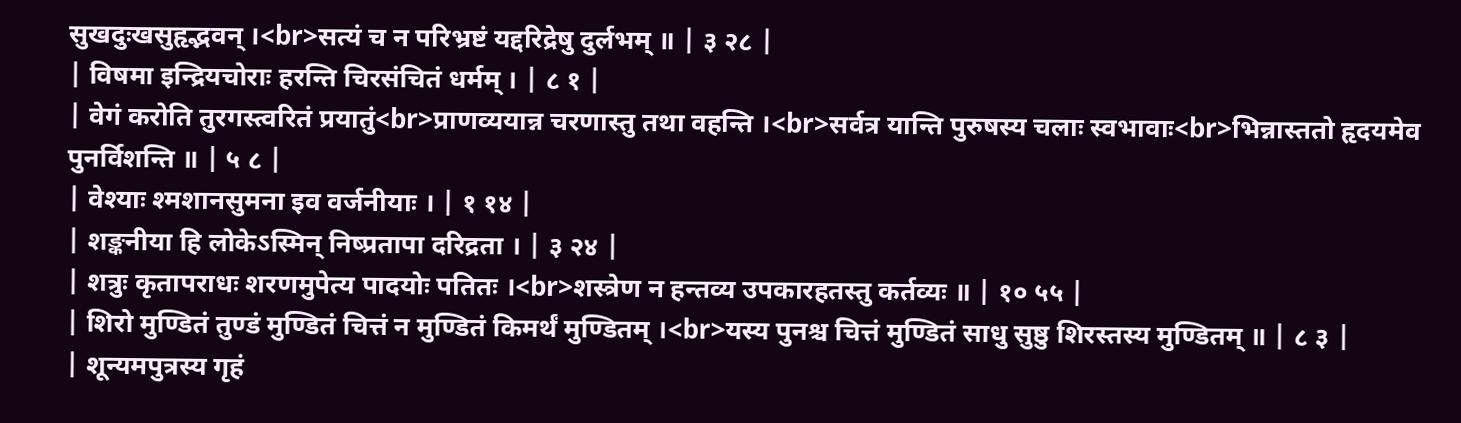सुखदुःखसुहृद्भवन् ।<br>सत्यं च न परिभ्रष्टं यद्दरिद्रेषु दुर्लभम् ॥ | ३ २८ |
| विषमा इन्द्रियचोराः हरन्ति चिरसंचितं धर्मम् । | ८ १ |
| वेगं करोति तुरगस्त्वरितं प्रयातुं<br>प्राणव्ययान्न चरणास्तु तथा वहन्ति ।<br>सर्वत्र यान्ति पुरुषस्य चलाः स्वभावाः<br>भिन्नास्ततो हृदयमेव पुनर्विशन्ति ॥ | ५ ८ |
| वेश्याः श्मशानसुमना इव वर्जनीयाः । | १ १४ |
| शङ्कनीया हि लोकेऽस्मिन् निष्प्रतापा दरिद्रता । | ३ २४ |
| शत्रुः कृतापराधः शरणमुपेत्य पादयोः पतितः ।<br>शस्त्रेण न हन्तव्य उपकारहतस्तु कर्तव्यः ॥ | १० ५५ |
| शिरो मुण्डितं तुण्डं मुण्डितं चित्तं न मुण्डितं किमर्थं मुण्डितम् ।<br>यस्य पुनश्च चित्तं मुण्डितं साधु सुष्ठु शिरस्तस्य मुण्डितम् ॥ | ८ ३ |
| शून्यमपुत्रस्य गृहं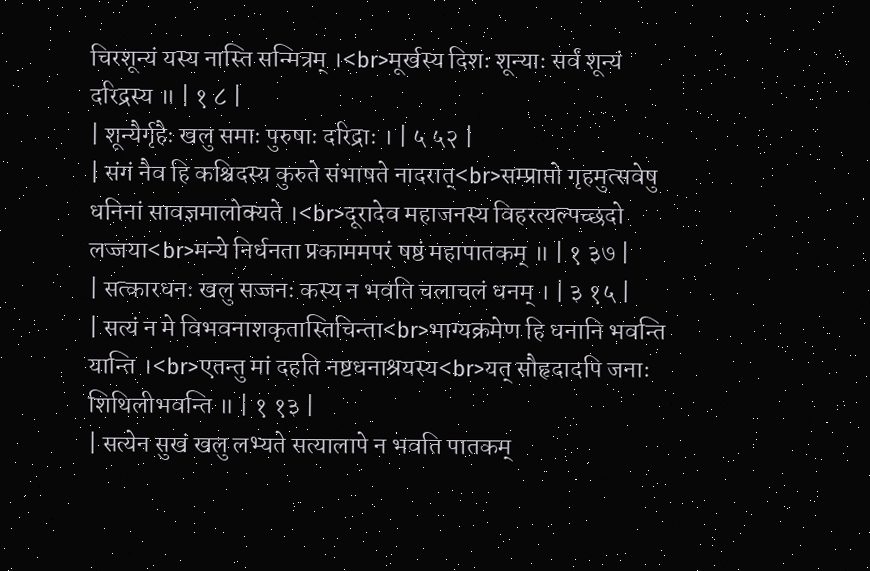चिरशून्यं यस्य नास्ति सन्मित्रम् ।<br>मूर्खस्य दिशः शून्याः सर्वं शून्यं दरिद्रस्य ॥ | १ ८ |
| शून्यैर्गृहैः खलु समाः पुरुषाः दरिद्राः । | ५ ५२ |
| संगं नैव हि कश्चिदस्य कुरुते संभाषते नादरात्<br>सम्प्राप्तो गृहमुत्सवेषु धनिनां सावज्ञमालोक्यते ।<br>दूरादेव महाजनस्य विहरत्यल्पच्छदो लज्जया<br>मन्ये निर्धनता प्रकाममपरं षष्ठं महापातकम् ॥ | १ ३७ |
| सत्कारधनः खलु सज्जनः कस्य न भवति चलाचलं धनम् । | ३ १५ |
| सत्यं न मे विभवनाशकृतास्तिचिन्ता<br>भाग्यक्रमेण हि धनानि भवन्ति यान्ति ।<br>एतन्तु मां दहति नष्टधनाश्रयस्य<br>यत् सौहृदादपि जनाः शिथिलीभवन्ति ॥ | १ १३ |
| सत्येन सुखं खलु लभ्यते सत्यालापे न भवति पातकम्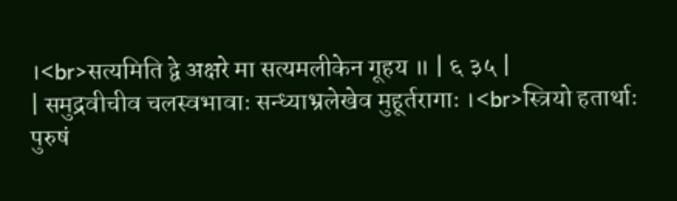।<br>सत्यमिति द्वे अक्षरे मा सत्यमलीकेन गूहय ॥ | ६ ३५ |
| समुद्रवीचीव चलस्वभावाः सन्ध्याभ्रलेखेव मुहूर्तरागाः ।<br>स्त्रियो हतार्थाः पुरुषं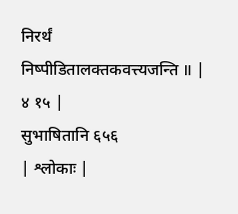निरर्थं निष्पीडितालक्तकवत्त्यजन्ति ॥ | ४ १५ |
सुभाषितानि ६५६
| श्लोकाः |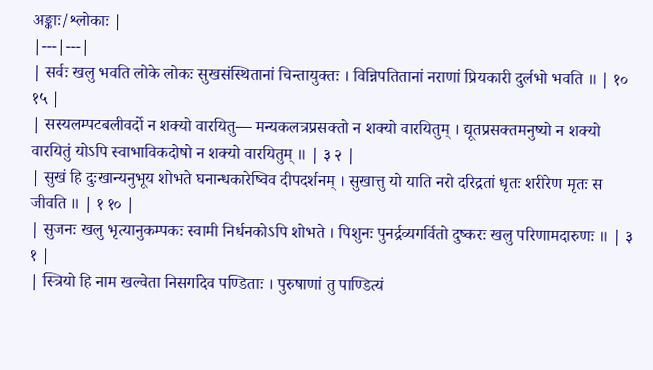अङ्काः/श्लोकाः |
|---|---|
| सर्वः खलु भवति लोके लोकः सुखसंस्थितानां चिन्तायुक्तः । विन्निपतितानां नराणां प्रियकारी दुर्लभो भवति ॥ | १० १५ |
| सस्यलम्पटबलीवर्दो न शक्यो वारयितु— मन्यकलत्रप्रसक्तो न शक्यो वारयितुम् । द्यूतप्रसक्तमनुष्यो न शक्यो वारयितुं योऽपि स्वाभाविकदोषो न शक्यो वारयितुम् ॥ | ३ २ |
| सुखं हि दुःखान्यनुभूय शोभते घनान्धकारेष्विव दीपदर्शनम् । सुखात्तु यो याति नरो दरिद्रतां धृतः शरीरेण मृतः स जीवति ॥ | १ १० |
| सुजनः खलु भृत्यानुकम्पकः स्वामी निर्धनकोऽपि शोभते । पिशुनः पुनर्द्रव्यगर्वितो दुष्करः खलु परिणामदारुणः ॥ | ३ १ |
| स्त्रियो हि नाम खल्वेता निसर्गादेव पण्डिताः । पुरुषाणां तु पाण्डित्यं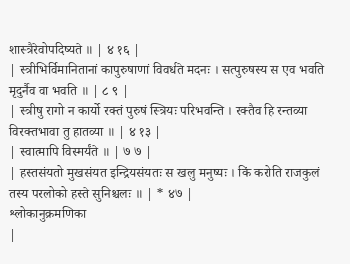शास्त्रैरेवोपदिष्यते ॥ | ४ १६ |
| स्त्रीभिर्विमानितानां कापुरुषाणां विवर्धते मदनः । सत्पुरुषस्य स एव भवति मृदुर्नैव वा भवति ॥ | ८ ९ |
| स्त्रीषु रागो न कार्यो रक्तं पुरुषं स्त्रियः परिभवन्ति । रक्तैव हि रन्तव्या विरक्तभावा तु हातव्या ॥ | ४ १३ |
| स्वात्मापि विस्मर्यंते ॥ | ७ ७ |
| हस्तसंयतो मुखसंयत इन्द्रियसंयतः स खलु मनुष्यः । किं करोति राजकुलं तस्य परलोको हस्ते सुनिश्चलः ॥ | * ४७ |
श्लोकानुक्रमणिका
|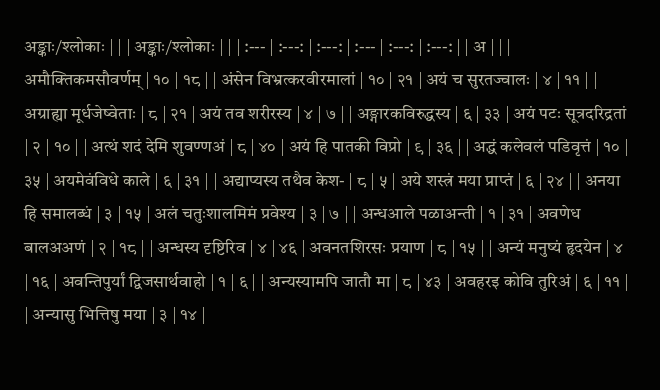अङ्काः/श्लोकाः | | | अङ्काः/श्लोकाः | | | :--- | :---: | :---: | :--- | :---: | :---: | | अ | | | अमौक्तिकमसौवर्णम् | १० | १८ | | अंसेन विभ्रत्करवीरमालां | १० | २१ | अयं च सुरतज्वालः | ४ | ११ | | अग्राह्या मूर्धजेष्वेताः | ८ | २१ | अयं तव शरीरस्य | ४ | ७ | | अङ्गारकविरुद्धस्य | ६ | ३३ | अयं पटः सूत्रदरिद्रतां | २ | १० | | अत्थं शदं देमि शुवण्णअं | ८ | ४० | अयं हि पातकी विप्रो | ९ | ३६ | | अद्धं कलेवलं पडिवृत्तं | १० | ३५ | अयमेवंविधे काले | ६ | ३१ | | अद्याप्यस्य तथैव केश- | ८ | ५ | अये शस्त्रं मया प्राप्तं | ६ | २४ | | अनया हि समालब्धं | ३ | १५ | अलं चतुःशालमिमं प्रवेश्य | ३ | ७ | | अन्धआले पळाअन्ती | १ | ३१ | अवणेध बालअअणं | २ | १८ | | अन्धस्य दृष्टिरिव | ४ | ४६ | अवनतशिरसः प्रयाण | ८ | १५ | | अन्यं मनुष्यं हृदयेन | ४ | १६ | अवन्तिपुर्यां द्विजसार्थवाहो | १ | ६ | | अन्यस्यामपि जातौ मा | ८ | ४३ | अवहरइ कोवि तुरिअं | ६ | ११ | | अन्यासु भित्तिषु मया | ३ | १४ |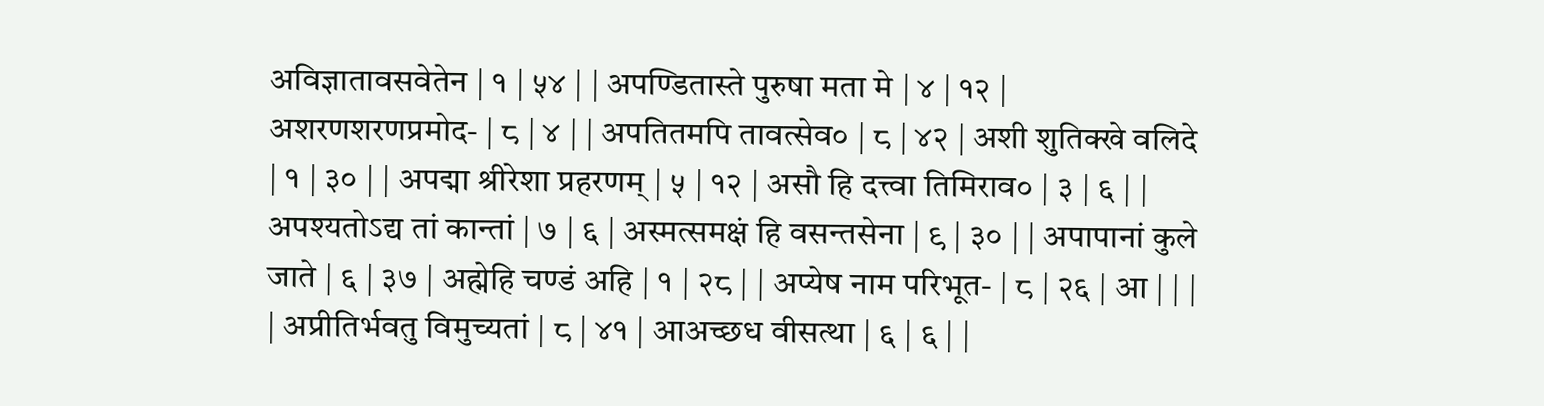अविज्ञातावसवेतेन | १ | ५४ | | अपण्डितास्ते पुरुषा मता मे | ४ | १२ | अशरणशरणप्रमोद- | ८ | ४ | | अपतितमपि तावत्सेव० | ८ | ४२ | अशी शुतिक्खे वलिदे | १ | ३० | | अपद्मा श्रीरेशा प्रहरणम् | ५ | १२ | असौ हि दत्त्वा तिमिराव० | ३ | ६ | | अपश्यतोऽद्य तां कान्तां | ७ | ६ | अस्मत्समक्षं हि वसन्तसेना | ९ | ३० | | अपापानां कुले जाते | ६ | ३७ | अह्मेहि चण्डं अहि | १ | २८ | | अप्येष नाम परिभूत- | ८ | २६ | आ | | | | अप्रीतिर्भवतु विमुच्यतां | ८ | ४१ | आअच्छध वीसत्था | ६ | ६ | |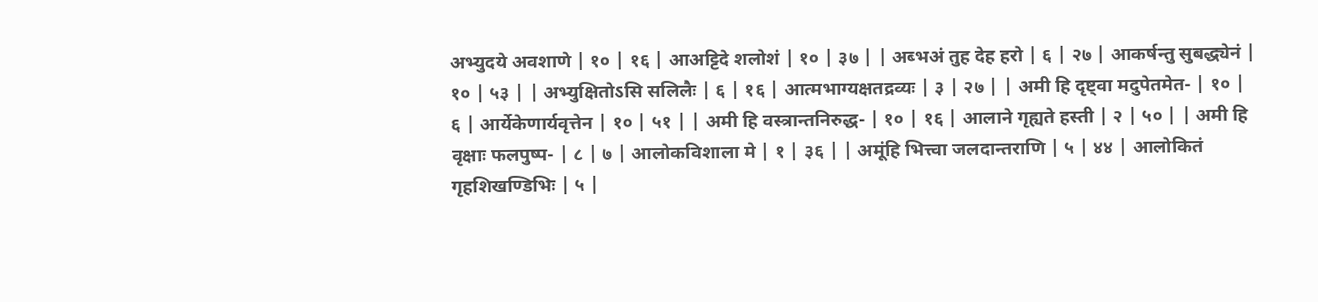अभ्युदये अवशाणे | १० | १६ | आअट्टिदे शलोशं | १० | ३७ | | अब्भअं तुह देह हरो | ६ | २७ | आकर्षन्तु सुबद्ध्येनं | १० | ५३ | | अभ्युक्षितोऽसि सलिलैः | ६ | १६ | आत्मभाग्यक्षतद्रव्यः | ३ | २७ | | अमी हि दृष्ट्वा मदुपेतमेत- | १० | ६ | आर्येकेणार्यवृत्तेन | १० | ५१ | | अमी हि वस्त्रान्तनिरुद्ध- | १० | १६ | आलाने गृह्यते हस्ती | २ | ५० | | अमी हि वृक्षाः फलपुष्प- | ८ | ७ | आलोकविशाला मे | १ | ३६ | | अमूंहि भित्त्वा जलदान्तराणि | ५ | ४४ | आलोकितं गृहशिखण्डिभिः | ५ |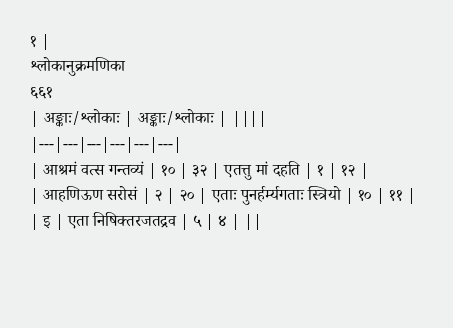१ |
श्लोकानुक्रमणिका
६६१
| अङ्काः/श्लोकाः | अङ्काः/श्लोकाः | ||||
|---|---|---|---|---|---|
| आश्रमं वत्स गन्तव्यं | १० | ३२ | एतत्तु मां दहति | १ | १२ |
| आहणिऊण सरोसं | २ | २० | एताः पुनर्हर्म्यगताः स्त्रियो | १० | ११ |
| इ | एता निषिक्तरजतद्रव | ५ | ४ | ||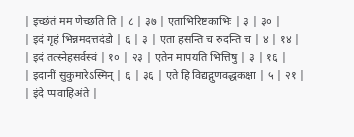| इच्छंतं मम णेच्छति ति | ८ | ३७ | एताभिरिष्टकाभिः | ३ | ३० |
| इदं गृहं भिन्नमदत्तदंडो | ६ | ३ | एता हसन्ति च रुदन्ति च | ४ | १४ |
| इदं तत्स्नेहसर्वस्वं | १० | २३ | एतेन मापयति भित्तिषु | ३ | १६ |
| इदानीं सुकुमारेऽस्मिन् | ६ | ३६ | एते हि विद्यद्गुणवद्धकक्षा | ५ | २१ |
| इंदे प्पवाहिअंते |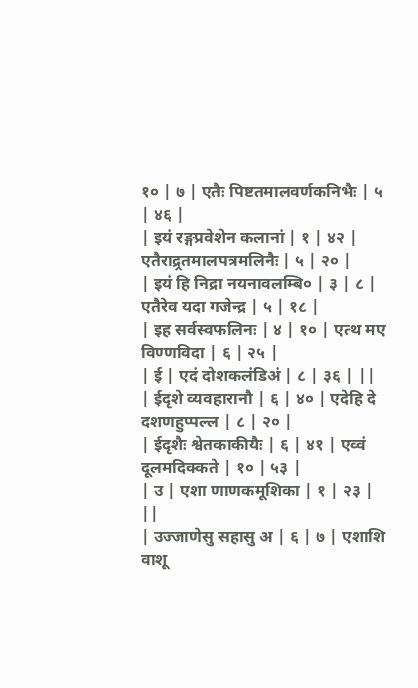१० | ७ | एतैः पिष्टतमालवर्णकनिभैः | ५ | ४६ |
| इयं रङ्गप्रवेशेन कलानां | १ | ४२ | एतैराद्र्रतमालपत्रमलिनैः | ५ | २० |
| इयं हि निद्रा नयनावलम्बि० | ३ | ८ | एतैरेव यदा गजेन्द्र | ५ | १८ |
| इह सर्वस्वफलिनः | ४ | १० | एत्थ मए विण्णविदा | ६ | २५ |
| ई | एदं दोशकलंडिअं | ८ | ३६ | ||
| ईदृशे व्यवहारानौ | ६ | ४० | एदेहि दे दशणहुप्पल्ल | ८ | २० |
| ईदृशैः श्वेतकाकीयैः | ६ | ४१ | एव्वं दूलमदिक्कते | १० | ५३ |
| उ | एशा णाणकमूशिका | १ | २३ | ||
| उज्जाणेसु सहासु अ | ६ | ७ | एशाशि वाशू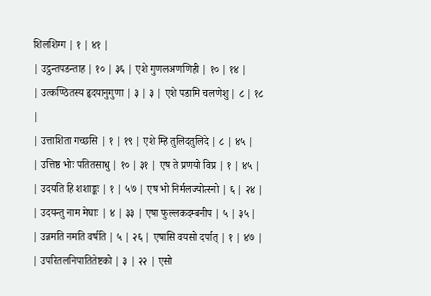शिलशिग्ग | १ | ४१ |
| उट्ठन्तपडन्ताह | १० | ३६ | एशे गुणलअणणिही | १० | १४ |
| उत्कण्ठितस्य हृदयानुगुणा | ३ | ३ | एशे पडामि चलणेशु | ८ | १८ |
| उत्ताशिता गच्छसि | १ | १९ | एशे म्हि तुलिदतुलिदे | ८ | ४५ |
| उत्तिष्ठ भोः पतितसाधु | १० | ३१ | एष ते प्रणयो विप्र | १ | ४५ |
| उदयति हि शशाङ्कः | १ | ५७ | एष भो निर्मलज्योत्स्नो | ६ | २४ |
| उदयन्तु नाम मेघाः | ४ | ३३ | एषा फुल्लकदम्बनीप | ५ | ३५ |
| उन्नमति नमति वर्षति | ५ | २६ | एषासि वयसो दर्पात् | १ | ४७ |
| उपरितलनिपातितेष्टको | ३ | २२ | एसो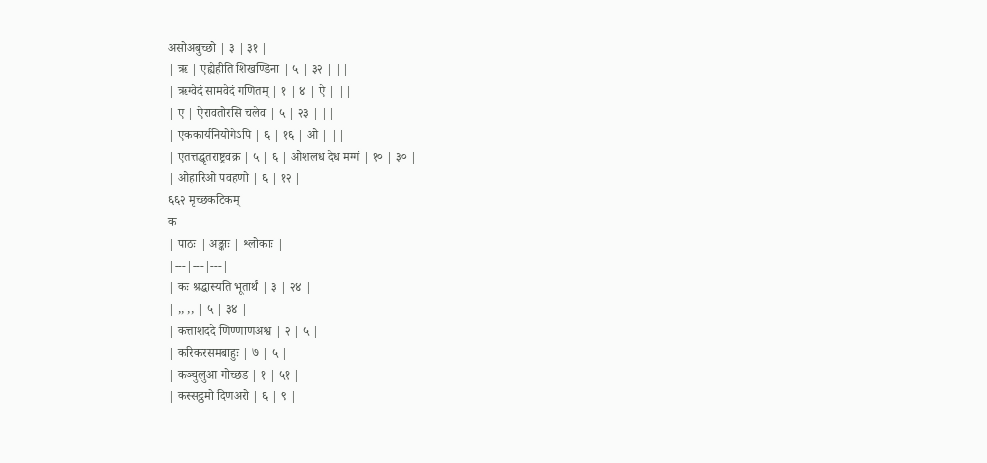असोअबुच्छो | ३ | ३१ |
| ऋ | एह्येहीति शिखण्डिना | ५ | ३२ | ||
| ऋग्वेदं सामवेदं गणितम् | १ | ४ | ऐ | ||
| ए | ऐरावतोरसि चलेव | ५ | २३ | ||
| एककार्यनियोगेऽपि | ६ | १६ | ओ | ||
| एतत्तद्धृतराष्ट्रवक्र | ५ | ६ | ओशलध देध मग्गं | १० | ३० |
| ओहारिओ पवहणो | ६ | १२ |
६६२ मृच्छकटिकम्
क
| पाठः | अङ्काः | श्लोकाः |
|---|---|---|
| कः श्रद्धास्यति भूतार्थं | ३ | २४ |
| ,, ,, | ५ | ३४ |
| कत्ताशददे णिण्णाणअश्व | २ | ५ |
| करिकरसमबाहुः | ७ | ५ |
| कञ्चुलुआ गोच्छड | १ | ५१ |
| कस्सट्ठमो दिणअरो | ६ | ९ |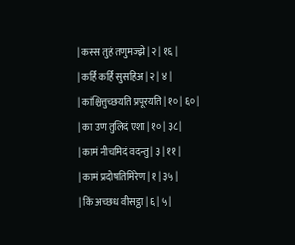| कस्स तुहं तणुमज्झे | २ | १६ |
| कर्हि कर्हि सुसहिअ | २ | ४ |
| कांश्चित्तुच्छयति प्रपूरयति | १० | ६० |
| का उण तुलिदं एशा | १० | ३८ |
| कामं नीचमिदं वदन्तु | ३ | ११ |
| कामं प्रदोषतिमिरेण | १ | ३५ |
| किं अच्छध वीसट्ठा | ६ | ५ |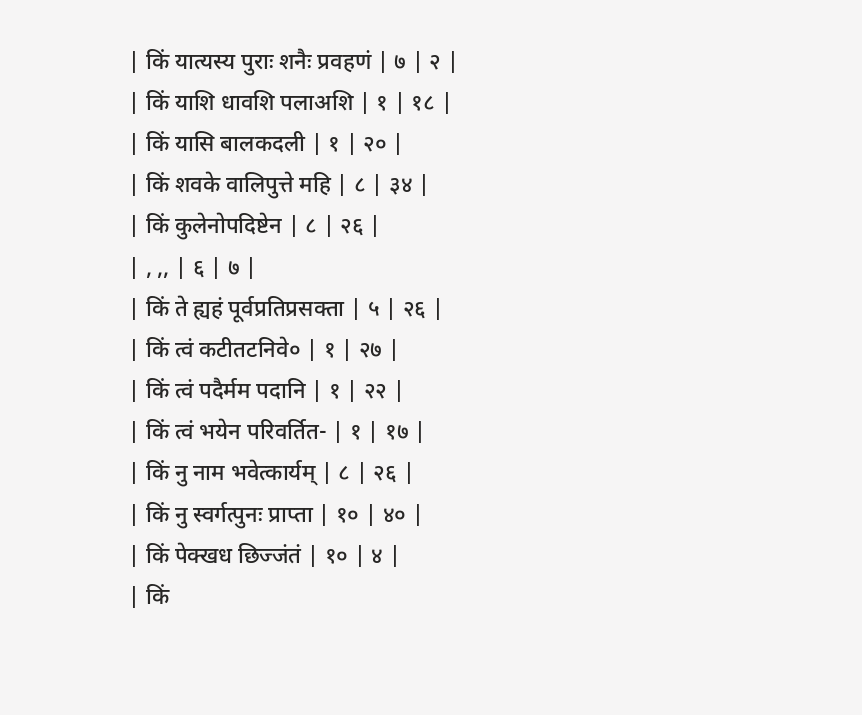| किं यात्यस्य पुराः शनैः प्रवहणं | ७ | २ |
| किं याशि धावशि पलाअशि | १ | १८ |
| किं यासि बालकदली | १ | २० |
| किं शवके वालिपुत्ते महि | ८ | ३४ |
| किं कुलेनोपदिष्टेन | ८ | २६ |
| , ,, | ६ | ७ |
| किं ते ह्यहं पूर्वप्रतिप्रसक्ता | ५ | २६ |
| किं त्वं कटीतटनिवे० | १ | २७ |
| किं त्वं पदैर्मम पदानि | १ | २२ |
| किं त्वं भयेन परिवर्तित- | १ | १७ |
| किं नु नाम भवेत्कार्यम् | ८ | २६ |
| किं नु स्वर्गत्पुनः प्राप्ता | १० | ४० |
| किं पेक्खध छिज्जंतं | १० | ४ |
| किं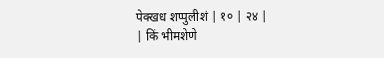पेक्खध शप्पुलीशं | १० | २४ |
| किं भीमशेणे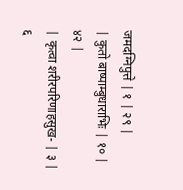जमदग्निपुत्ते | १ | २९ |
| कुतो बाष्पाम्बुधाराभिः | १० | ४२ |
| कृत्वा शरीरपरिणाहसुख- | ३ | ६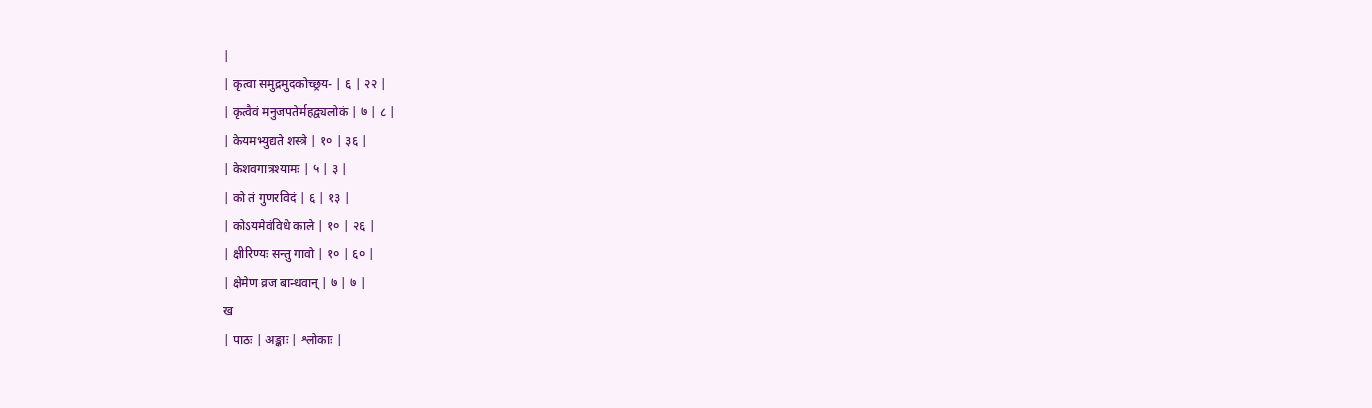|
| कृत्वा समुद्रमुदकोच्छ्रय- | ६ | २२ |
| कृत्वैवं मनुजपतेर्महद्व्यलोकं | ७ | ८ |
| केयमभ्युद्यते शस्त्रे | १० | ३६ |
| केशवगात्रश्यामः | ५ | ३ |
| को तं गुणरविदं | ६ | १३ |
| कोऽयमेवंविधे काले | १० | २६ |
| क्षीरिण्यः सन्तु गावो | १० | ६० |
| क्षेमेण व्रज बान्धवान् | ७ | ७ |
ख
| पाठः | अङ्काः | श्लोकाः |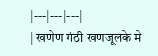|---|---|---|
| खणेण गंठी खणजूलके मे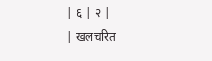| ६ | २ |
| खलचरित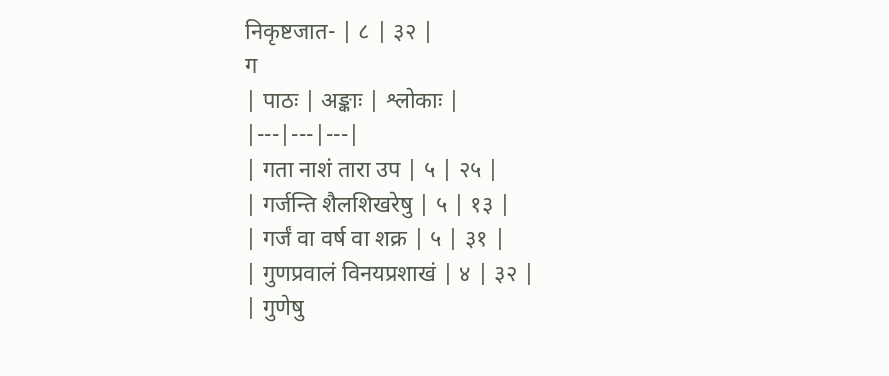निकृष्टजात- | ८ | ३२ |
ग
| पाठः | अङ्काः | श्लोकाः |
|---|---|---|
| गता नाशं तारा उप | ५ | २५ |
| गर्जन्ति शैलशिखरेषु | ५ | १३ |
| गर्जं वा वर्ष वा शक्र | ५ | ३१ |
| गुणप्रवालं विनयप्रशाखं | ४ | ३२ |
| गुणेषु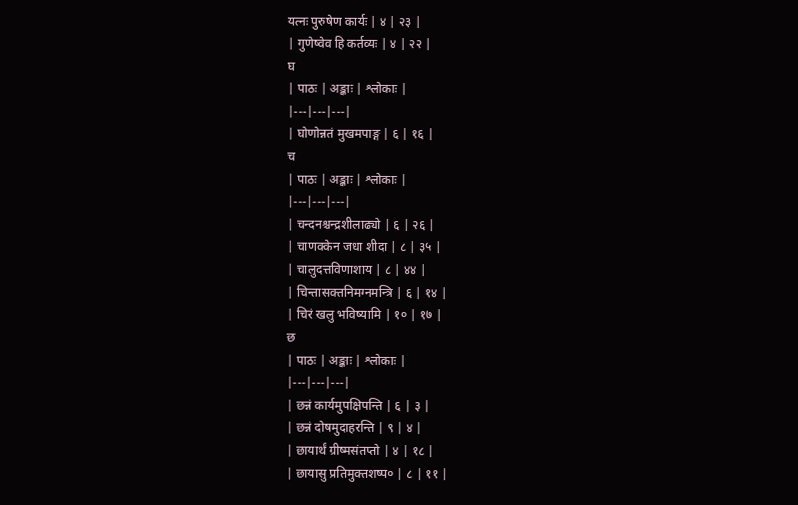यत्नः पुरुषेण कार्यः | ४ | २३ |
| गुणेष्वेव हि कर्तव्यः | ४ | २२ |
घ
| पाठः | अङ्काः | श्लोकाः |
|---|---|---|
| घोणोन्नतं मुखमपाङ्ग | ६ | १६ |
च
| पाठः | अङ्काः | श्लोकाः |
|---|---|---|
| चन्दनश्चन्द्रशीलाढ्यो | ६ | २६ |
| चाणक्केन जधा शीदा | ८ | ३५ |
| चालुदत्तविणाशाय | ८ | ४४ |
| चिन्तासक्तनिमग्नमन्त्रि | ६ | १४ |
| चिरं खलु भविष्यामि | १० | १७ |
छ
| पाठः | अङ्काः | श्लोकाः |
|---|---|---|
| छन्नं कार्यमुपक्षिपन्ति | ६ | ३ |
| छन्नं दोषमुदाहरन्ति | ९ | ४ |
| छायार्थं ग्रीष्मसंतप्तो | ४ | १८ |
| छायासु प्रतिमुक्तशष्प० | ८ | ११ |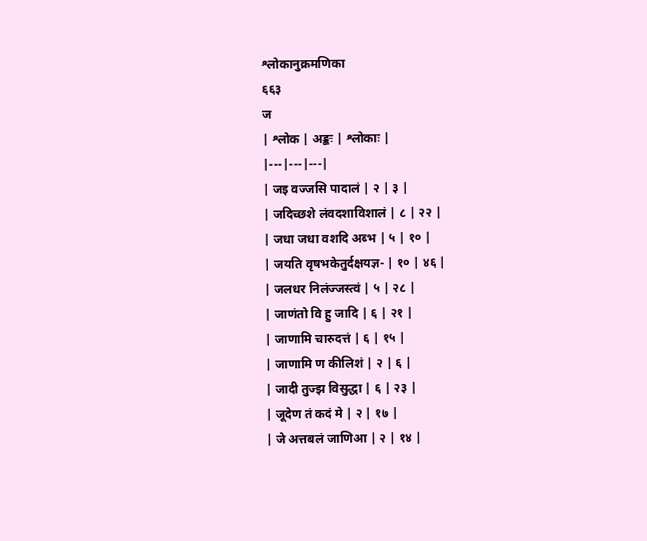श्लोकानुक्रमणिका
६६३
ज
| श्लोक | अङ्कः | श्लोकाः |
|---|---|---|
| जइ वज्जसि पादालं | २ | ३ |
| जदिच्छशे लंवदशाविशालं | ८ | २२ |
| जधा जधा वशदि अब्भ | ५ | १० |
| जयति वृषभकेतुर्दक्षयज्ञ- | १० | ४६ |
| जलधर निलंज्जस्त्वं | ५ | २८ |
| जाणंतो वि हु जादि | ६ | २१ |
| जाणामि चारुदत्तं | ६ | १५ |
| जाणामि ण कीलिशं | २ | ६ |
| जादी तुज्झ विसुद्धा | ६ | २३ |
| जूदेण तं कदं मे | २ | १७ |
| जे अत्तबलं जाणिआ | २ | १४ |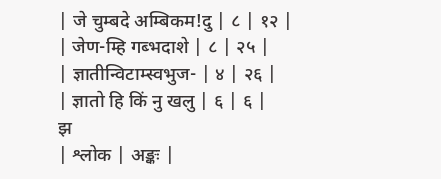| जे चुम्बदे अम्बिकम!दु | ८ | १२ |
| जेण-म्हि गब्भदाशे | ८ | २५ |
| ज्ञातीन्विटाम्स्वभुज- | ४ | २६ |
| ज्ञातो हि किं नु खलु | ६ | ६ |
झ
| श्लोक | अङ्कः |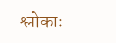श्लोकाः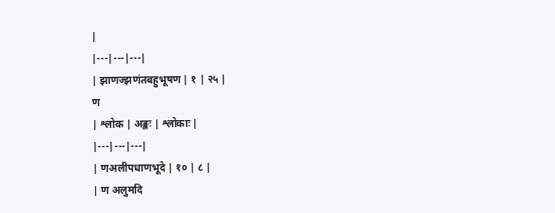|
|---|---|---|
| झाणज्झणंतबहुभूषण | १ | २५ |
ण
| श्लोक | अङ्कः | श्लोकाः |
|---|---|---|
| णअलीपधाणभूदे | १० | ८ |
| ण अलुमदि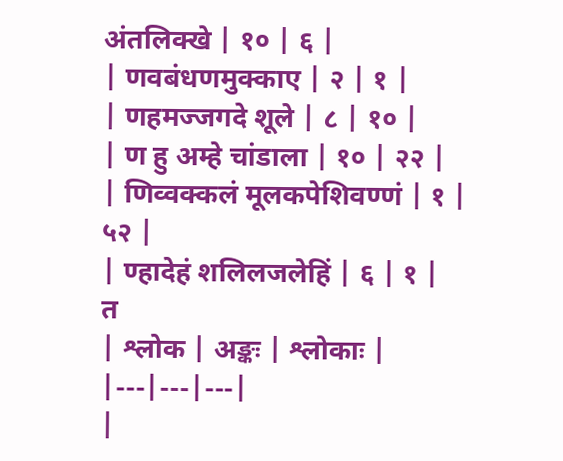अंतलिक्खे | १० | ६ |
| णवबंधणमुक्काए | २ | १ |
| णहमज्जगदे शूले | ८ | १० |
| ण हु अम्हे चांडाला | १० | २२ |
| णिव्वक्कलं मूलकपेशिवण्णं | १ | ५२ |
| ण्हादेहं शलिलजलेहिं | ६ | १ |
त
| श्लोक | अङ्कः | श्लोकाः |
|---|---|---|
|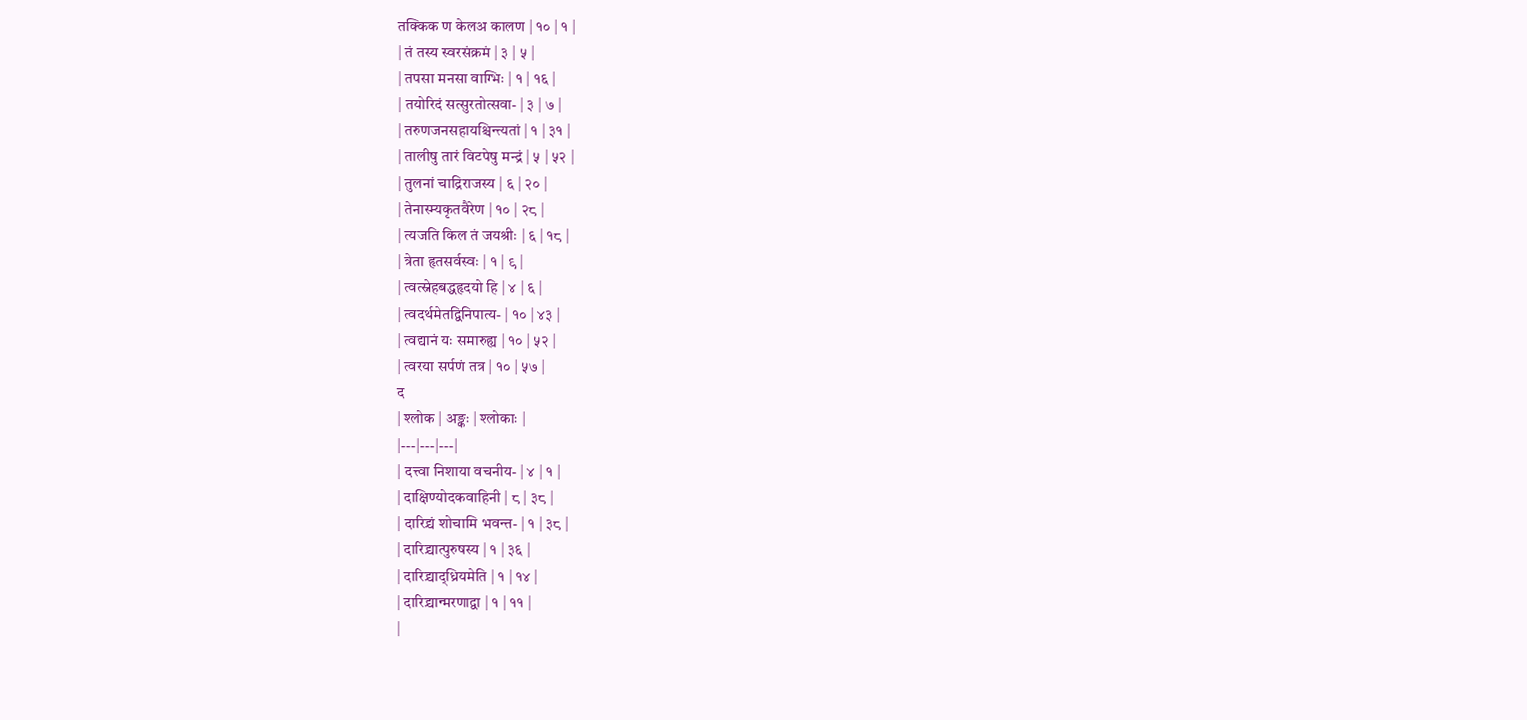तक्किक ण केलअ कालण | १० | १ |
| तं तस्य स्वरसंक्रमं | ३ | ५ |
| तपसा मनसा वाग्भिः | १ | १६ |
| तयोरिदं सत्सुरतोत्सवा- | ३ | ७ |
| तरुणजनसहायश्चिन्त्यतां | १ | ३१ |
| तालीषु तारं विटपेषु मन्द्रं | ५ | ५२ |
| तुलनां चाद्रिराजस्य | ६ | २० |
| तेनास्म्यकृतवैरेण | १० | २८ |
| त्यजति किल तं जयश्रीः | ६ | १८ |
| त्रेता हृतसर्वस्वः | १ | ९ |
| त्वत्स्नेहबद्धहृदयो हि | ४ | ६ |
| त्वदर्थमेतद्विनिपात्य- | १० | ४३ |
| त्वद्यानं यः समारुह्य | १० | ५२ |
| त्वरया सर्पणं तत्र | १० | ५७ |
द
| श्लोक | अङ्कः | श्लोकाः |
|---|---|---|
| दत्त्वा निशाया वचनीय- | ४ | १ |
| दाक्षिण्योदकवाहिनी | ८ | ३८ |
| दारिद्र्यं शोचामि भवन्त- | १ | ३८ |
| दारिद्र्यात्पुरुषस्य | १ | ३६ |
| दारिद्र्याद्ध्रियमेति | १ | १४ |
| दारिद्र्यान्मरणाद्वा | १ | ११ |
|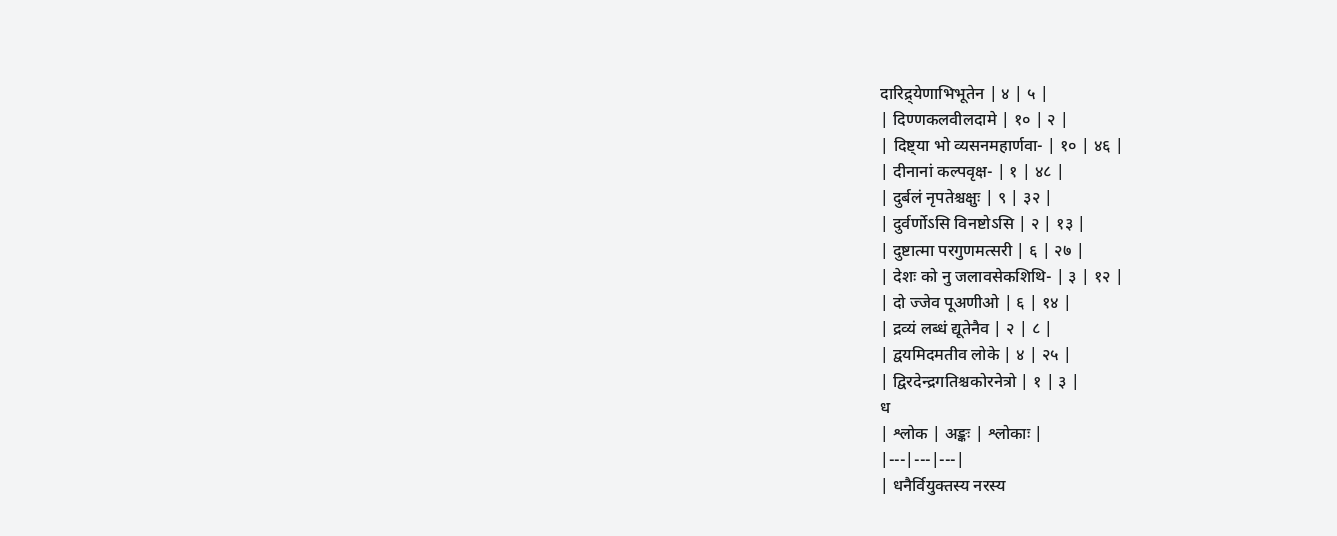दारिद्र्येणाभिभूतेन | ४ | ५ |
| दिण्णकलवीलदामे | १० | २ |
| दिष्ट्या भो व्यसनमहार्णवा- | १० | ४६ |
| दीनानां कल्पवृक्ष- | १ | ४८ |
| दुर्बलं नृपतेश्चक्षुः | ९ | ३२ |
| दुर्वर्णोऽसि विनष्टोऽसि | २ | १३ |
| दुष्टात्मा परगुणमत्सरी | ६ | २७ |
| देशः को नु जलावसेकशिथि- | ३ | १२ |
| दो ज्जेव पूअणीओ | ६ | १४ |
| द्रव्यं लब्धं द्यूतेनैव | २ | ८ |
| द्वयमिदमतीव लोके | ४ | २५ |
| द्विरदेन्द्रगतिश्चकोरनेत्रो | १ | ३ |
ध
| श्लोक | अङ्कः | श्लोकाः |
|---|---|---|
| धनैर्वियुक्तस्य नरस्य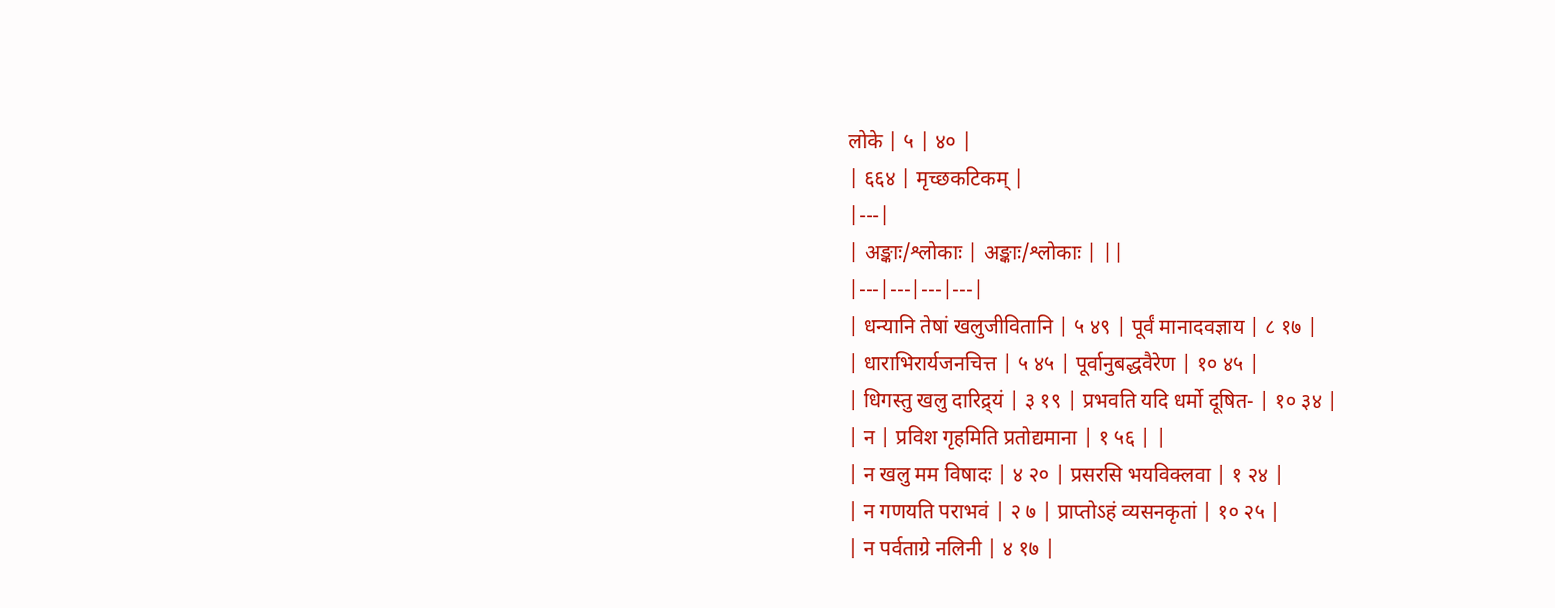लोके | ५ | ४० |
| ६६४ | मृच्छकटिकम् |
|---|
| अङ्काः/श्लोकाः | अङ्काः/श्लोकाः | ||
|---|---|---|---|
| धन्यानि तेषां खलुजीवितानि | ५ ४९ | पूर्वं मानादवज्ञाय | ८ १७ |
| धाराभिरार्यजनचित्त | ५ ४५ | पूर्वानुबद्धवैरेण | १० ४५ |
| धिगस्तु खलु दारिद्र्यं | ३ १९ | प्रभवति यदि धर्मो दूषित- | १० ३४ |
| न | प्रविश गृहमिति प्रतोद्यमाना | १ ५६ | |
| न खलु मम विषादः | ४ २० | प्रसरसि भयविक्लवा | १ २४ |
| न गणयति पराभवं | २ ७ | प्राप्तोऽहं व्यसनकृतां | १० २५ |
| न पर्वताग्रे नलिनी | ४ १७ |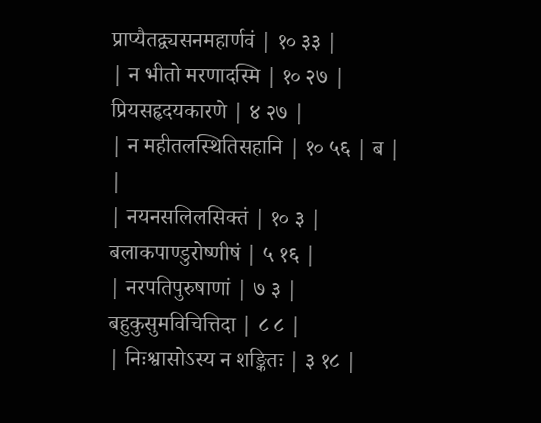प्राप्यैतद्व्यसनमहार्णवं | १० ३३ |
| न भीतो मरणादस्मि | १० २७ | प्रियसहृदयकारणे | ४ २७ |
| न महीतलस्थितिसहानि | १० ५६ | ब | |
| नयनसलिलसिक्तं | १० ३ | बलाकपाण्डुरोष्णीषं | ५ १६ |
| नरपतिपुरुषाणां | ७ ३ | बहुकुसुमविचित्तिदा | ८ ८ |
| निःश्वासोऽस्य न शङ्कितः | ३ १८ |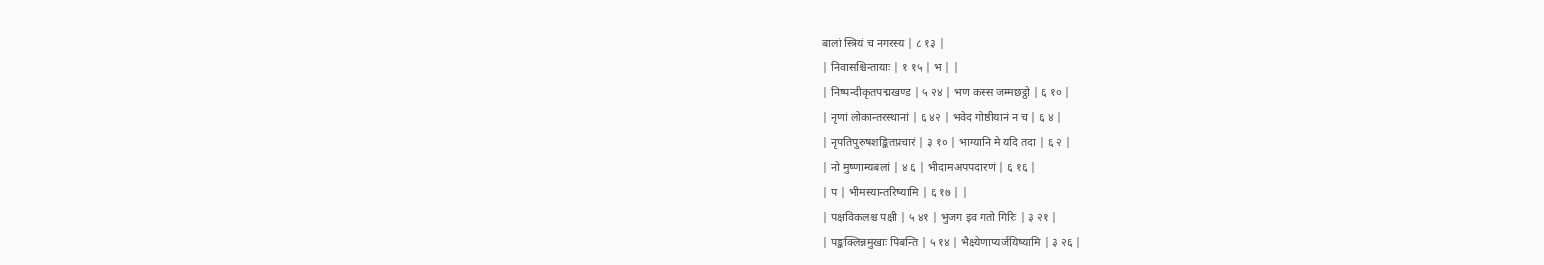बालां स्त्रियं च नगरस्य | ८ १३ |
| निवासश्चिन्तायाः | १ १५ | भ | |
| निष्पन्दीकृतपद्मखण्ड | ५ २४ | भण कस्स जम्मछट्ठो | ६ १० |
| नृणां लोकान्तरस्थानां | ६ ४२ | भवेद गोष्ठीयानं न च | ६ ४ |
| नृपतिपुरुषशङ्कितप्रचारं | ३ १० | भाग्यानि मे यदि तदा | ६ २ |
| नो मुष्णाम्यबलां | ४ ६ | भीदामअपपदारणं | ६ १६ |
| प | भीमस्यान्तरिष्यामि | ६ १७ | |
| पक्षविकलश्च पक्षी | ५ ४१ | भुजग इव गतो गिरिः | ३ २१ |
| पङ्कक्लिन्नमुखाः पिबन्ति | ५ १४ | भैक्ष्येणाप्यर्जयिष्यामि | ३ २६ |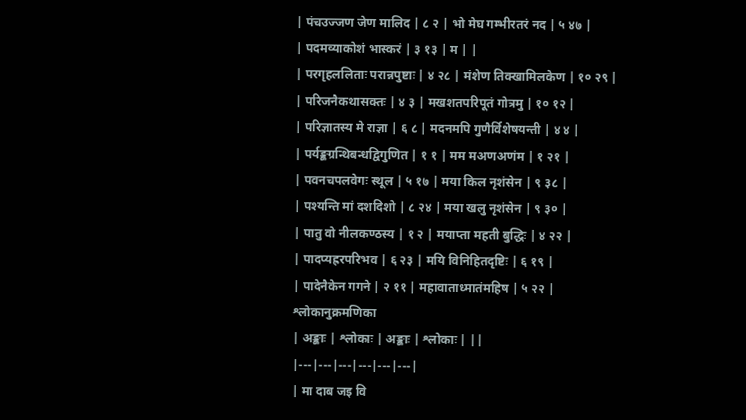| पंचउज्जण जेण मालिद | ८ २ | भो मेघ गम्भीरतरं नद | ५ ४७ |
| पदमव्याकोशं भास्करं | ३ १३ | म | |
| परगृहललिताः परान्नपुष्टाः | ४ २८ | मंशेण तिक्खामिलकेण | १० २९ |
| परिजनैकथासक्तः | ४ ३ | मखशतपरिपूतं गोत्रमु | १० १२ |
| परिज्ञातस्य मे राज्ञा | ६ ८ | मदनमपि गुणैर्विशेषयन्ती | ४ ४ |
| पर्यङ्कग्रन्थिबन्धद्विगुणित | १ १ | मम मअणअणंम | १ २१ |
| पवनचपलवेगः स्थूल | ५ १७ | मया किल नृशंसेन | ९ ३८ |
| पश्यन्ति मां दशदिशो | ८ २४ | मया खलु नृशंसेन | ९ ३० |
| पातु वो नीलकण्ठस्य | १ २ | मयाप्ता महती बुद्धिः | ४ २२ |
| पादप्यह्ररपरिभव | ६ २३ | मयि विनिहितदृष्टिः | ६ १९ |
| पादेनैकेन गगने | २ ११ | महावाताध्मातंमहिष | ५ २२ |
श्लोकानुक्रमणिका
| अङ्काः | श्लोकाः | अङ्काः | श्लोकाः | ||
|---|---|---|---|---|---|
| मा दाब जइ वि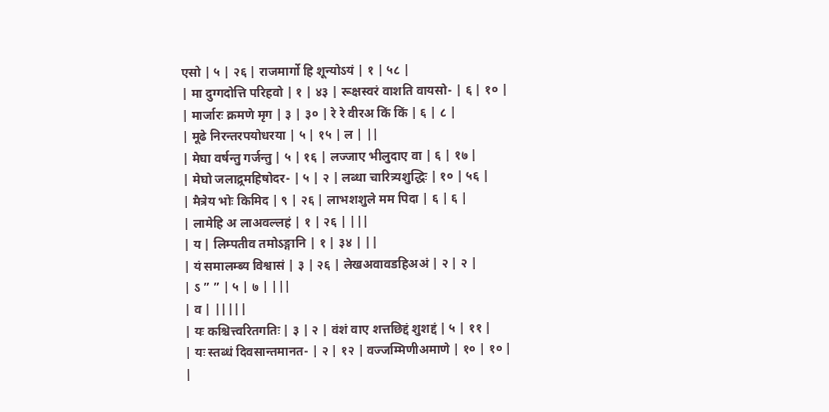एसो | ५ | २६ | राजमार्गो हि शून्योऽयं | १ | ५८ |
| मा दुग्गदोत्ति परिहवो | १ | ४३ | रूक्षस्वरं वाशति वायसो- | ६ | १० |
| मार्जारः क्रमणे मृग | ३ | ३० | रे रे वीरअ किं किं | ६ | ८ |
| मूढे निरन्तरपयोधरया | ५ | १५ | ल | ||
| मेघा वर्षन्तु गर्जन्तु | ५ | १६ | लज्जाए भीलुदाए वा | ६ | १७ |
| मेघो जलाद्र्रमहिषोदर- | ५ | २ | लब्धा चारित्र्यशुद्धिः | १० | ५६ |
| मैत्रेय भोः किमिद | ९ | २६ | लाभशशुले मम पिदा | ६ | ६ |
| लामेहि अ लाअवल्लहं | १ | २६ | |||
| य | लिम्पतीव तमोऽङ्गानि | १ | ३४ | ||
| यं समालम्ब्य विश्वासं | ३ | २६ | लेखअवावडहिअअं | २ | २ |
| ऽ ” ” | ५ | ७ | |||
| व | |||||
| यः कश्चित्त्वरितगतिः | ३ | २ | वंशं वाए शत्तछिद्दं शुशद्दं | ५ | ११ |
| यः स्तब्धं दिवसान्तमानत- | २ | १२ | वज्जम्मिणीअमाणे | १० | १० |
|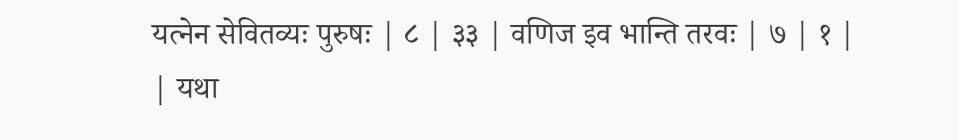यत्नेन सेवितव्यः पुरुषः | ८ | ३३ | वणिज इव भान्ति तरवः | ७ | १ |
| यथा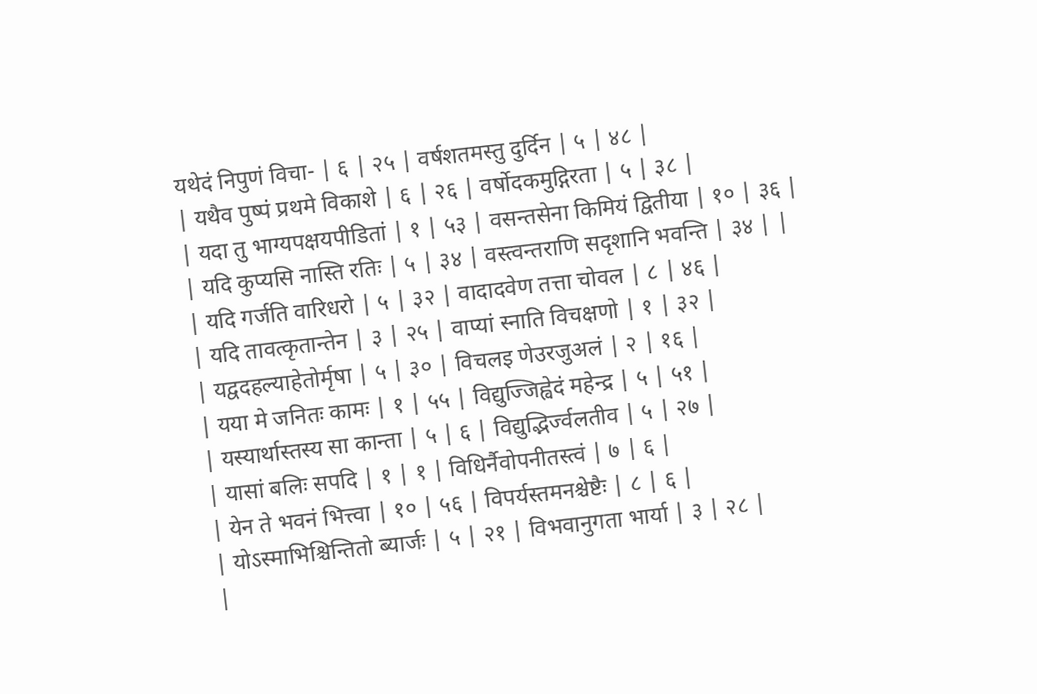यथेदं निपुणं विचा- | ६ | २५ | वर्षशतमस्तु दुर्दिन | ५ | ४८ |
| यथैव पुष्पं प्रथमे विकाशे | ६ | २६ | वर्षोदकमुद्गिरता | ५ | ३८ |
| यदा तु भाग्यपक्षयपीडितां | १ | ५३ | वसन्तसेना किमियं द्वितीया | १० | ३६ |
| यदि कुप्यसि नास्ति रतिः | ५ | ३४ | वस्त्वन्तराणि सदृशानि भवन्ति | ३४ | |
| यदि गर्जति वारिधरो | ५ | ३२ | वादादवेण तत्ता चोवल | ८ | ४६ |
| यदि तावत्कृतान्तेन | ३ | २५ | वाप्यां स्नाति विचक्षणो | १ | ३२ |
| यद्वदहल्याहेतोर्मृषा | ५ | ३० | विचलइ णेउरजुअलं | २ | १६ |
| यया मे जनितः कामः | १ | ५५ | विद्युज्जिह्वेदं महेन्द्र | ५ | ५१ |
| यस्यार्थास्तस्य सा कान्ता | ५ | ६ | विद्युद्भिर्ज्वलतीव | ५ | २७ |
| यासां बलिः सपदि | १ | १ | विधिर्नैवोपनीतस्त्वं | ७ | ६ |
| येन ते भवनं भित्त्वा | १० | ५६ | विपर्यस्तमनश्चेष्टैः | ८ | ६ |
| योऽस्माभिश्चिन्तितो ब्यार्जः | ५ | २१ | विभवानुगता भार्या | ३ | २८ |
|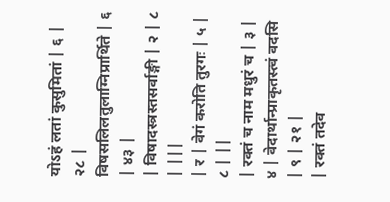योऽहं लतां कुसुमितां | ६ | २८ | विषसलिलतुलाग्निप्रार्थिते | ६ | ४३ |
| विषादस्त्रस्तसर्वाङ्गी | २ | ८ | |||
| र | वेगं करोति तुरगः | ५ | ८ | ||
| रक्तं च नाम मधुरं च | ३ | ४ | वेदार्थान्प्राकृतस्त्वं वदसि | ९ | २१ |
| रक्तं तदेव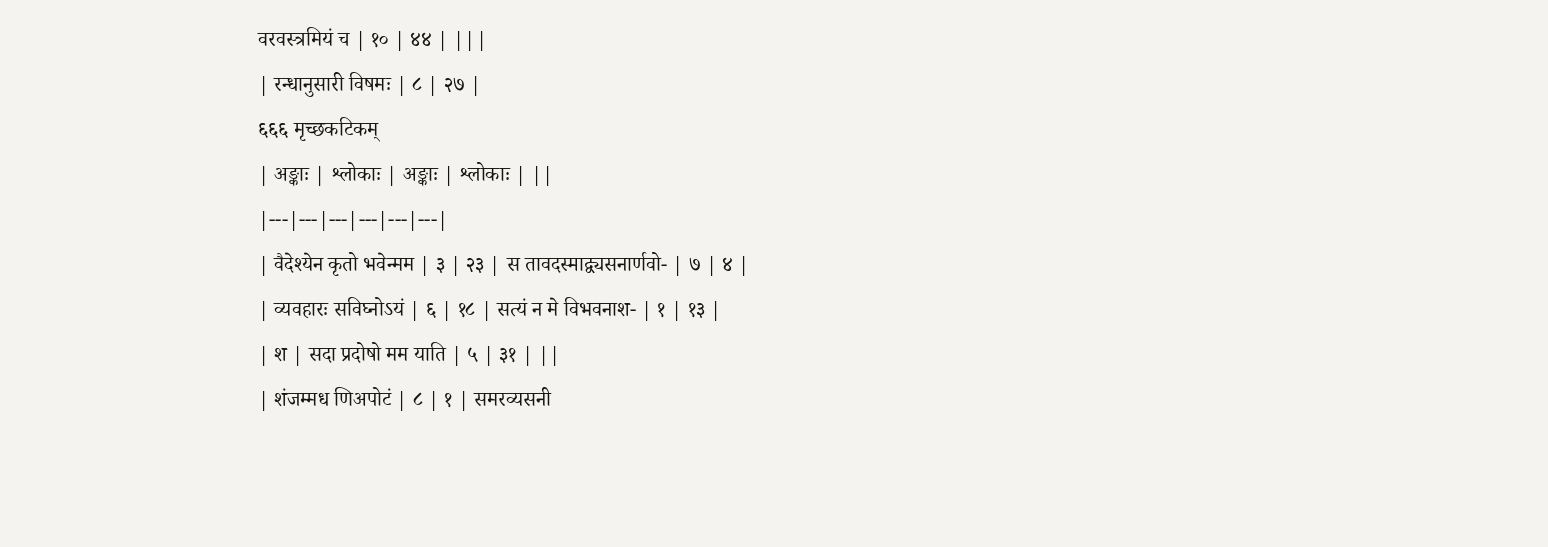वरवस्त्रमियं च | १० | ४४ | |||
| रन्धानुसारी विषमः | ८ | २७ |
६६६ मृच्छकटिकम्
| अङ्काः | श्लोकाः | अङ्काः | श्लोकाः | ||
|---|---|---|---|---|---|
| वैदेश्येन कृतो भवेन्मम | ३ | २३ | स तावदस्माद्व्यसनार्णवो- | ७ | ४ |
| व्यवहारः सविघ्नोऽयं | ६ | १८ | सत्यं न मे विभवनाश- | १ | १३ |
| श | सदा प्रदोषो मम याति | ५ | ३१ | ||
| शंजम्मध णिअपोटं | ८ | १ | समरव्यसनी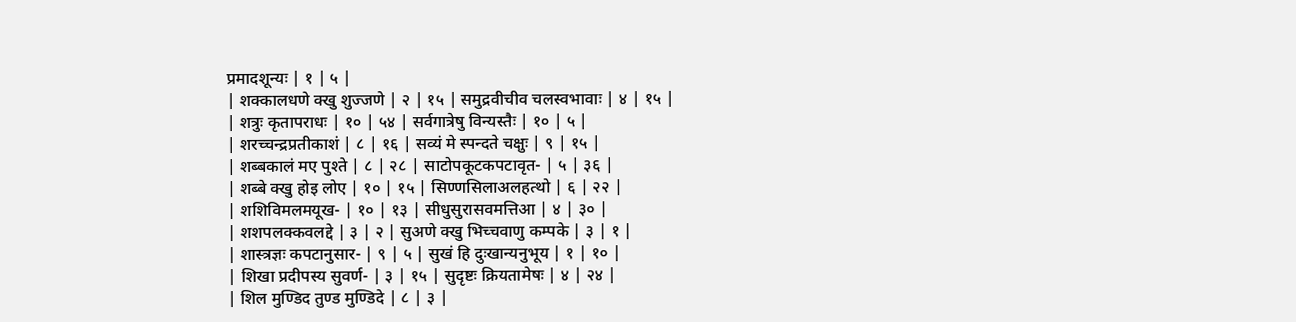प्रमादशून्यः | १ | ५ |
| शक्कालधणे क्खु शुज्जणे | २ | १५ | समुद्रवीचीव चलस्वभावाः | ४ | १५ |
| शत्रुः कृतापराधः | १० | ५४ | सर्वगात्रेषु विन्यस्तैः | १० | ५ |
| शरच्चन्द्रप्रतीकाशं | ८ | १६ | सव्यं मे स्पन्दते चक्षुः | ९ | १५ |
| शब्बकालं मए पुश्ते | ८ | २८ | साटोपकूटकपटावृत- | ५ | ३६ |
| शब्बे क्खु होइ लोए | १० | १५ | सिण्णसिलाअलहत्थो | ६ | २२ |
| शशिविमलमयूख- | १० | १३ | सीधुसुरासवमत्तिआ | ४ | ३० |
| शशपलक्कवलद्दे | ३ | २ | सुअणे क्खु भिच्चवाणु कम्पके | ३ | १ |
| शास्त्रज्ञः कपटानुसार- | ९ | ५ | सुखं हि दुःखान्यनुभूय | १ | १० |
| शिखा प्रदीपस्य सुवर्ण- | ३ | १५ | सुदृष्टः क्रियतामेषः | ४ | २४ |
| शिल मुण्डिद तुण्ड मुण्डिदे | ८ | ३ |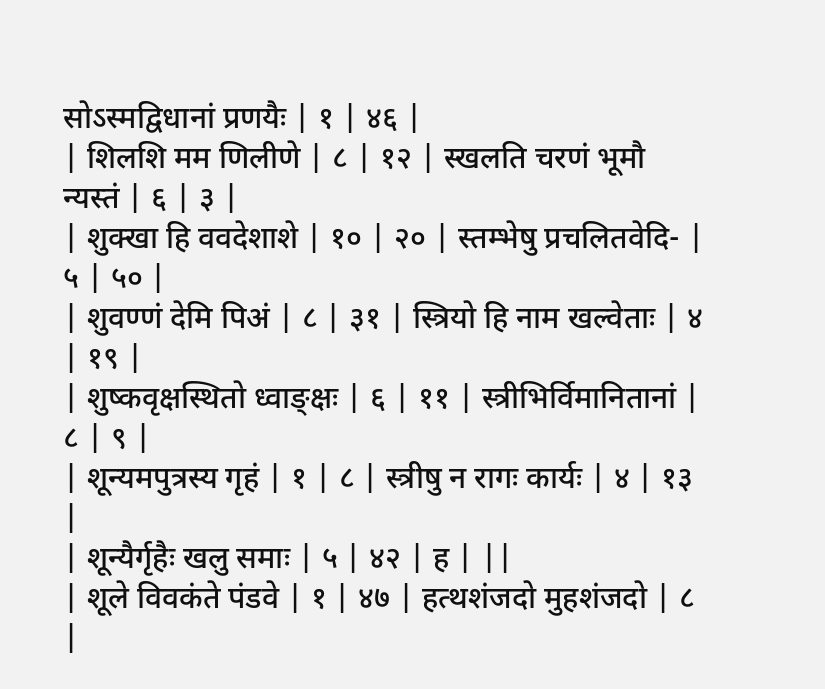सोऽस्मद्विधानां प्रणयैः | १ | ४६ |
| शिलशि मम णिलीणे | ८ | १२ | स्खलति चरणं भूमौ न्यस्तं | ६ | ३ |
| शुक्खा हि ववदेशाशे | १० | २० | स्तम्भेषु प्रचलितवेदि- | ५ | ५० |
| शुवण्णं देमि पिअं | ८ | ३१ | स्त्रियो हि नाम खल्वेताः | ४ | १९ |
| शुष्कवृक्षस्थितो ध्वाङ्क्षः | ६ | ११ | स्त्रीभिर्विमानितानां | ८ | ९ |
| शून्यमपुत्रस्य गृहं | १ | ८ | स्त्रीषु न रागः कार्यः | ४ | १३ |
| शून्यैर्गृहैः खलु समाः | ५ | ४२ | ह | ||
| शूले विवकंते पंडवे | १ | ४७ | हत्थशंजदो मुहशंजदो | ८ |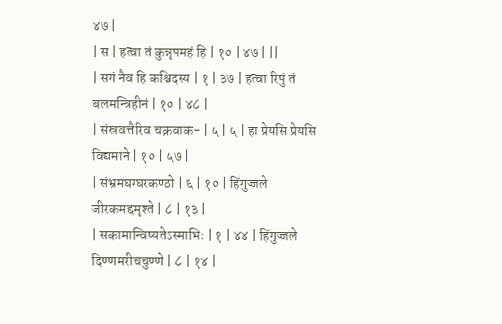४७ |
| स | हत्वा तं कुन्नृपमहं हि | १० | ४७ | ||
| सगं नैव हि कश्चिदस्य | १ | ३७ | हत्वा रिपुं तं बलमन्त्रिहीनं | १० | ४८ |
| संस्रवत्तैरिव चक्रवाक- | ५ | ५ | हा प्रेयसि प्रेयसि विद्यमाने | १० | ५७ |
| संभ्रमघग्घरकण्ठो | ६ | १० | हिंगुज्जले जीरकमद्दमृश्ते | ८ | १३ |
| सकामान्विष्यतेऽस्माभिः | १ | ४४ | हिंगुज्जले दिण्णमरीचचुण्णे | ८ | १४ |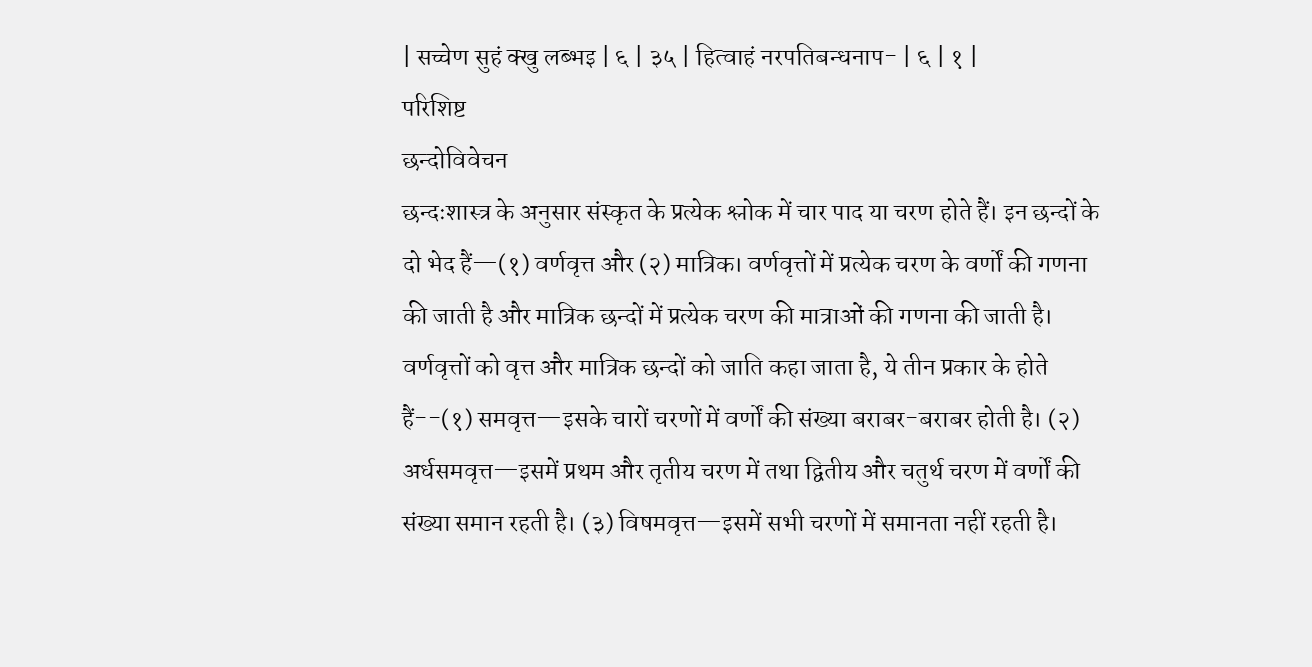| सच्चेण सुहं क्खु लब्भइ | ६ | ३५ | हित्वाहं नरपतिबन्धनाप- | ६ | १ |
परिशिष्ट
छन्दोविवेचन
छन्दःशास्त्र के अनुसार संस्कृत के प्रत्येक श्लोक में चार पाद या चरण होते हैं। इन छन्दों के दो भेद हैं—(१) वर्णवृत्त और (२) मात्रिक। वर्णवृत्तों में प्रत्येक चरण के वर्णों की गणना की जाती है और मात्रिक छन्दों में प्रत्येक चरण की मात्राओं की गणना की जाती है। वर्णवृत्तों को वृत्त और मात्रिक छन्दों को जाति कहा जाता है, ये तीन प्रकार के होते हैं--(१) समवृत्त—इसके चारों चरणों में वर्णों की संख्या बराबर-बराबर होती है। (२) अर्धसमवृत्त—इसमें प्रथम और तृतीय चरण में तथा द्वितीय और चतुर्थ चरण में वर्णों की संख्या समान रहती है। (३) विषमवृत्त—इसमें सभी चरणों में समानता नहीं रहती है।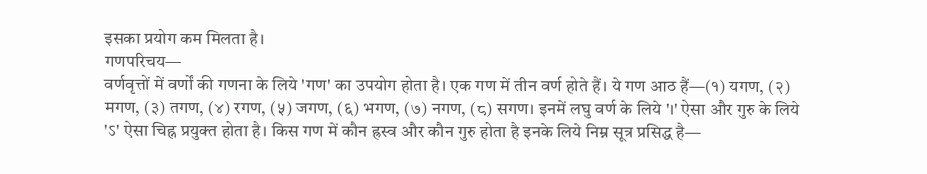इसका प्रयोग कम मिलता है।
गणपरिचय—
वर्णवृत्तों में वर्णों की गणना के लिये 'गण' का उपयोग होता है। एक गण में तीन वर्ण होते हैं। ये गण आठ हैं—(१) यगण, (२) मगण, (३) तगण, (४) रगण, (५) जगण, (६) भगण, (७) नगण, (८) सगण। इनमें लघु वर्ण के लिये '।' ऐसा और गुरु के लिये 'ऽ' ऐसा चिह्न प्रयुक्त होता है। किस गण में कौन ह्रस्व और कौन गुरु होता है इनके लिये निम्न सूत्र प्रसिद्ध है—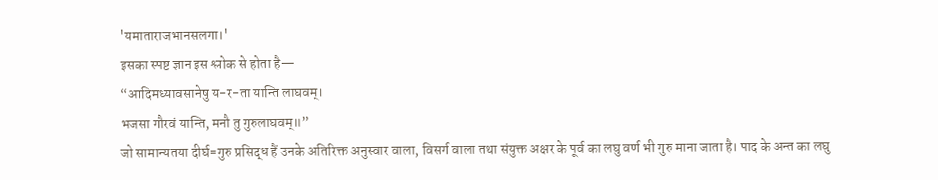'यमाताराजभानसलगा।'
इसका स्पष्ट ज्ञान इस श्लोक से होता है—
“आदिमध्यावसानेषु य-र-ता यान्ति लाघवम्।
भजसा गौरवं यान्ति, मनौ तु गुरुलाघवम्॥”
जो सामान्यतया दीर्घ=गुरु प्रसिद्ध हैं उनके अतिरिक्त अनुस्वार वाला, विसर्ग वाला तथा संयुक्त अक्षर के पूर्व का लघु वर्ण भी गुरु माना जाता है। पाद के अन्त का लघु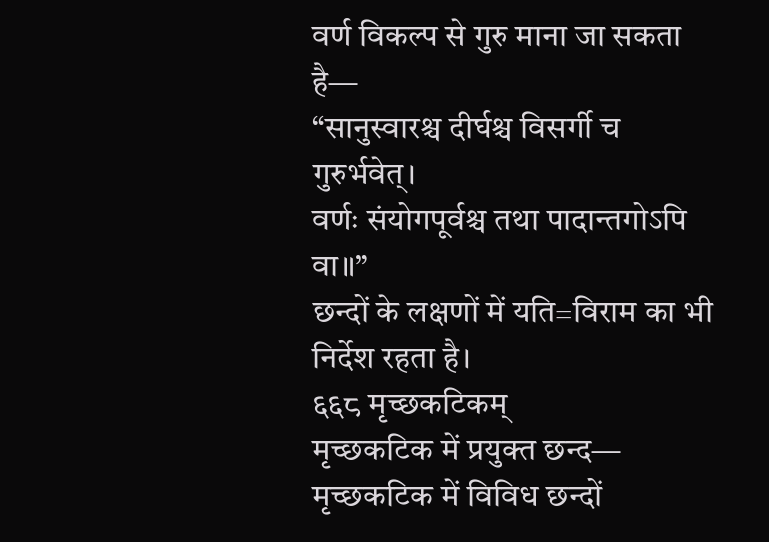वर्ण विकल्प से गुरु माना जा सकता है—
“सानुस्वारश्च दीर्घश्च विसर्गी च गुरुर्भवेत्।
वर्णः संयोगपूर्वश्च तथा पादान्तगोऽपि वा॥”
छन्दों के लक्षणों में यति=विराम का भी निर्देश रहता है।
६६८ मृच्छकटिकम्
मृच्छकटिक में प्रयुक्त छन्द—
मृच्छकटिक में विविध छन्दों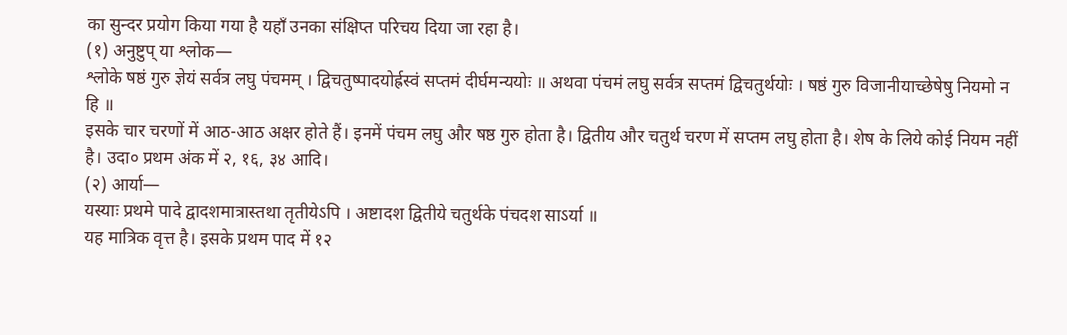का सुन्दर प्रयोग किया गया है यहाँ उनका संक्षिप्त परिचय दिया जा रहा है।
(१) अनुष्टुप् या श्लोक—
श्लोके षष्ठं गुरु ज्ञेयं सर्वत्र लघु पंचमम् । द्विचतुष्पादयोर्ह्रस्वं सप्तमं दीर्घमन्ययोः ॥ अथवा पंचमं लघु सर्वत्र सप्तमं द्विचतुर्थयोः । षष्ठं गुरु विजानीयाच्छेषेषु नियमो न हि ॥
इसके चार चरणों में आठ-आठ अक्षर होते हैं। इनमें पंचम लघु और षष्ठ गुरु होता है। द्वितीय और चतुर्थ चरण में सप्तम लघु होता है। शेष के लिये कोई नियम नहीं है। उदा० प्रथम अंक में २, १६, ३४ आदि।
(२) आर्या—
यस्याः प्रथमे पादे द्वादशमात्रास्तथा तृतीयेऽपि । अष्टादश द्वितीये चतुर्थके पंचदश साऽर्या ॥
यह मात्रिक वृत्त है। इसके प्रथम पाद में १२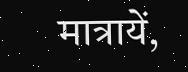मात्रायें,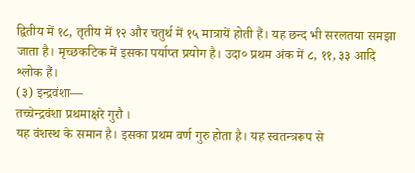द्वितीय में १८, तृतीय में १२ और चतुर्थ में १५ मात्रायें होती हैं। यह छन्द भी सरलतया समझा जाता है। मृच्छकटिक में इसका पर्याप्त प्रयोग है। उदा० प्रथम अंक में ८, ११, ३३ आदि श्लोक हैं।
(३) इन्द्रवंशा—
तच्चेन्द्रवंशा प्रथमाक्षरे गुरौ ।
यह वंशस्थ के समान है। इसका प्रथम वर्ण गुरु होता है। यह स्वतन्त्ररूप से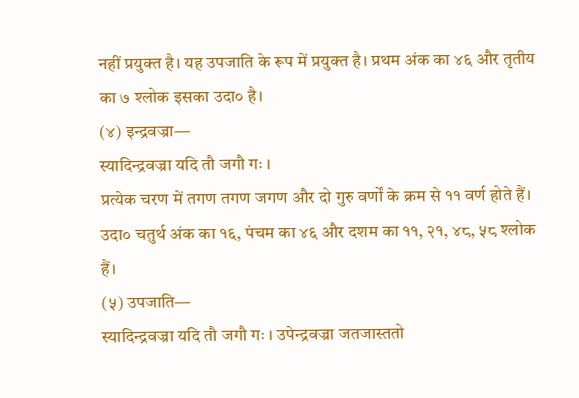नहीं प्रयुक्त है। यह उपजाति के रूप में प्रयुक्त है। प्रथम अंक का ४६ और तृतीय का ७ श्लोक इसका उदा० है।
(४) इन्द्रवज्रा—
स्यादिन्द्रवज्रा यदि तौ जगौ गः ।
प्रत्येक चरण में तगण तगण जगण और दो गुरु वर्णों के क्रम से ११ वर्ण होते हैं। उदा० चतुर्थ अंक का १६, पंचम का ४६ और दशम का ११, २१, ४८, ५८ श्लोक हैं।
(५) उपजाति—
स्यादिन्द्रवज्रा यदि तौ जगौ गः । उपेन्द्रवज्रा जतजास्ततो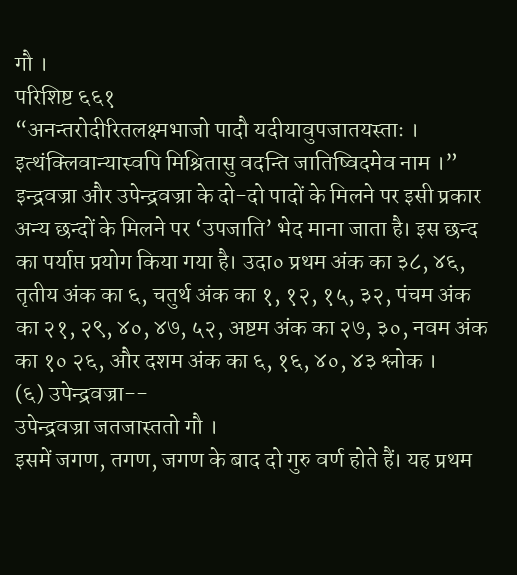गौ ।
परिशिष्ट ६६१
“अनन्तरोदीरितलक्ष्मभाजो पादौ यदीयावुपजातयस्ताः ।
इत्थंक्लिवान्यास्वपि मिश्रितासु वदन्ति जातिष्विदमेव नाम ।”
इन्द्रवज्रा और उपेन्द्रवज्रा के दो-दो पादों के मिलने पर इसी प्रकार अन्य छन्दों के मिलने पर ‘उपजाति’ भेद माना जाता है। इस छन्द का पर्याप्त प्रयोग किया गया है। उदा० प्रथम अंक का ३८, ४६, तृतीय अंक का ६, चतुर्थ अंक का १, १२, १५, ३२, पंचम अंक का २१, २९, ४०, ४७, ५२, अष्टम अंक का २७, ३०, नवम अंक का १० २६, और दशम अंक का ६, १६, ४०, ४३ श्लोक ।
(६) उपेन्द्रवज्रा--
उपेन्द्रवज्रा जतजास्ततो गौ ।
इसमें जगण, तगण, जगण के बाद दो गुरु वर्ण होते हैं। यह प्रथम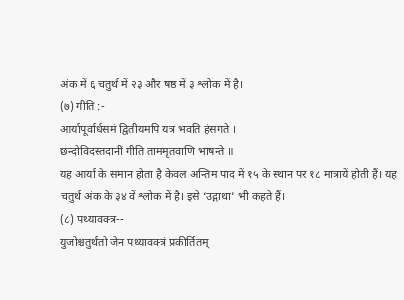अंक में ६ चतुर्थ में २३ और षष्ठ में ३ श्लोक में है।
(७) गीति :-
आर्यापूर्वार्धसमं द्वितीयमपि यत्र भवति हंसगते ।
छन्दोविदस्तदानीं गीति ताममृतवाणि भाषन्ते ॥
यह आर्या के समान होता है केवल अन्तिम पाद में १५ के स्थान पर १८ मात्रायें होती हैं। यह चतुर्थ अंक के ३४ वें श्लोक में है। इसे ‘उद्गाथा’ भी कहते हैं।
(८) पथ्यावक्त्र--
युजोश्चतुर्थतो जेन पथ्यावक्त्रं प्रकीर्तितम्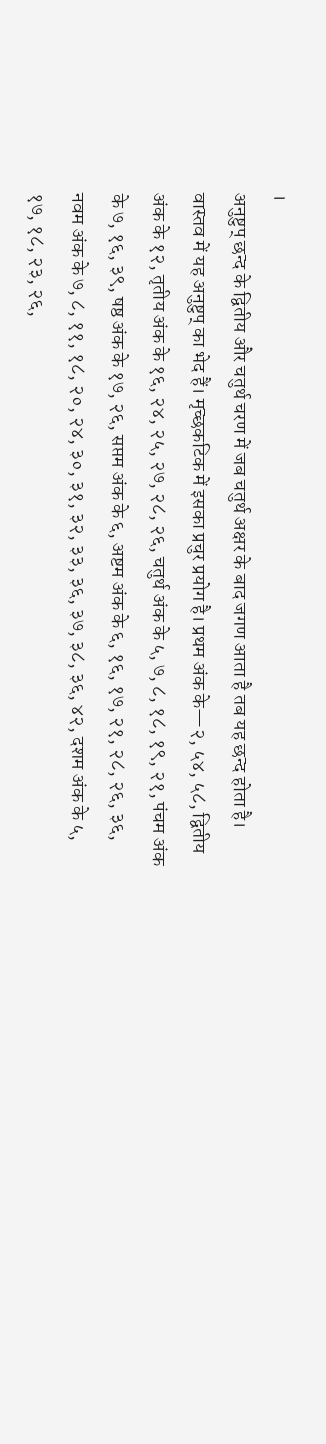।
अनुष्टुप् छन्द के द्वितीय और चतुर्थ चरण में जब चतुर्थ अक्षर के बाद जगण आता है तब यह छन्द होता है। वास्तव में यह अनुष्टुप् का भेद हैं। मृच्छकटिक में इसका प्रचुर प्रयोग है। प्रथम अंक के—२, ५४, ५८, द्वितीय अंक के १२, तृतीय अंक के १६, २४, २५, २७, २८, २६, चतुर्थ अंक के ५, ७, ८, १८, १९, २१, पंचम अंक के ७, १६, ३९, षष्ठ अंक के १७, २६, सप्तम अंक के ६, अष्टम अंक के ६, १६, १७, २१, २८, २६, ३६, नवम अंक के ७, ८, ११, १८, २०, २४, ३०, ३१, ३२, ३३, ३६, ३७, ३८, ३६, ४२, दशम अंक के ५, १७, १८, २३, २६,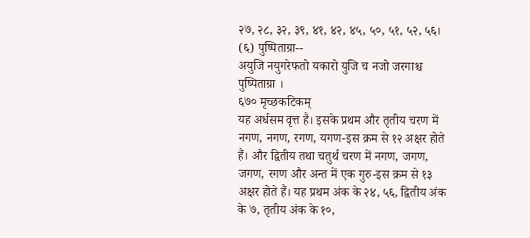२७, २८, ३२, ३९, ४१, ४२, ४५, ५०, ५१, ५२, ५६।
(६) पुष्पिताग्रा--
अयुजि नयुगरेफतो यकारो युजि च नजो जरगाश्च पुष्पिताग्रा ।
६७० मृच्छकटिकम्
यह अर्धसम वृत्त है। इसके प्रथम और तृतीय चरण में नगण, नगण, रगण, यगण-इस क्रम से १२ अक्षर होते हैं। और द्वितीय तथा चतुर्थ चरण में नगण, जगण, जगण, रगण और अन्त में एक गुरु-इस क्रम से १३ अक्षर होते हैं। यह प्रथम अंक के २४, ५६, द्वितीय अंक के ७, तृतीय अंक के १०,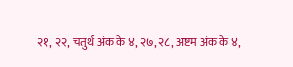२१, २२, चतुर्थ अंक के ४, २७, २८, अष्टम अंक के ४,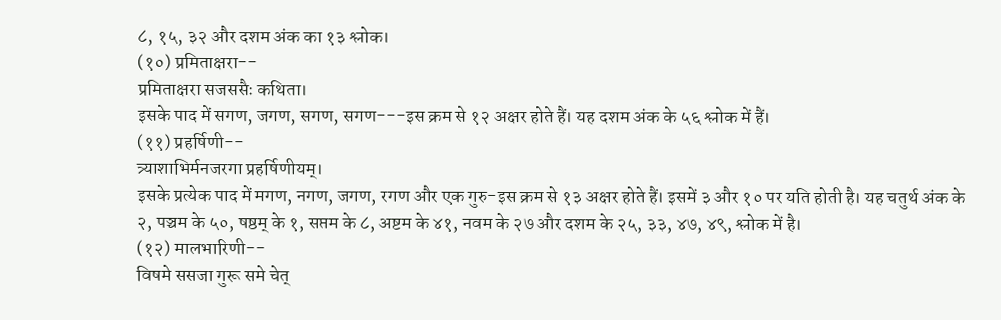८, १५, ३२ और दशम अंक का १३ श्लोक।
(१०) प्रमिताक्षरा--
प्रमिताक्षरा सजससैः कथिता।
इसके पाद में सगण, जगण, सगण, सगण---इस क्रम से १२ अक्षर होते हैं। यह दशम अंक के ५६ श्लोक में हैं।
(११) प्रहर्षिणी--
त्र्याशाभिर्मनजरगा प्रहर्षिणीयम्।
इसके प्रत्येक पाद में मगण, नगण, जगण, रगण और एक गुरु-इस क्रम से १३ अक्षर होते हैं। इसमें ३ और १० पर यति होती है। यह चतुर्थ अंक के २, पञ्चम के ५०, षष्ठम् के १, सप्तम के ८, अष्टम के ४१, नवम के २७ और दशम के २५, ३३, ४७, ४९, श्लोक में है।
(१२) मालभारिणी--
विषमे ससजा गुरू समे चेत्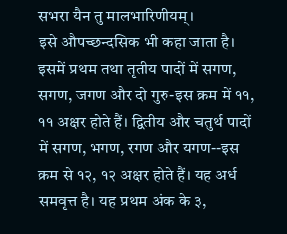सभरा यैन तु मालभारिणीयम्।
इसे औपच्छन्दसिक भी कहा जाता है। इसमें प्रथम तथा तृतीय पादों में सगण, सगण, जगण और दो गुरु-इस क्रम में ११, ११ अक्षर होते हैं। द्वितीय और चतुर्थ पादों में सगण, भगण, रगण और यगण--इस क्रम से १२, १२ अक्षर होते हैं। यह अर्ध समवृत्त है। यह प्रथम अंक के ३,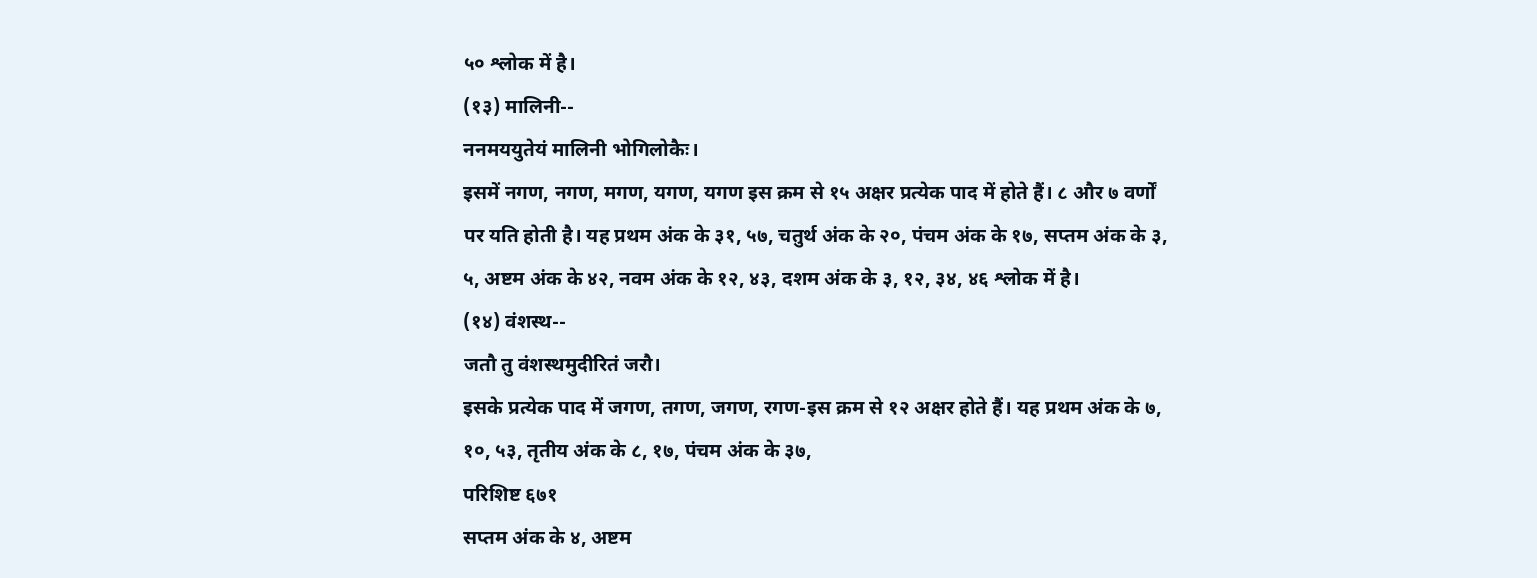५० श्लोक में है।
(१३) मालिनी--
ननमययुतेयं मालिनी भोगिलोकैः।
इसमें नगण, नगण, मगण, यगण, यगण इस क्रम से १५ अक्षर प्रत्येक पाद में होते हैं। ८ और ७ वर्णों पर यति होती है। यह प्रथम अंक के ३१, ५७, चतुर्थ अंक के २०, पंचम अंक के १७, सप्तम अंक के ३, ५, अष्टम अंक के ४२, नवम अंक के १२, ४३, दशम अंक के ३, १२, ३४, ४६ श्लोक में है।
(१४) वंशस्थ--
जतौ तु वंशस्थमुदीरितं जरौ।
इसके प्रत्येक पाद में जगण, तगण, जगण, रगण-इस क्रम से १२ अक्षर होते हैं। यह प्रथम अंक के ७, १०, ५३, तृतीय अंक के ८, १७, पंचम अंक के ३७,
परिशिष्ट ६७१
सप्तम अंक के ४, अष्टम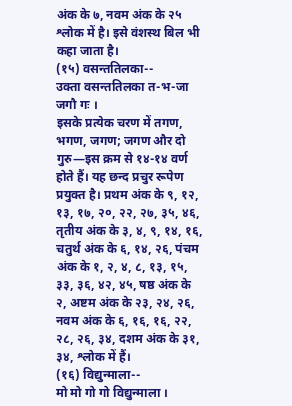अंक के ७, नवम अंक के २५ श्लोक में है। इसे वंशस्थ बिल भी कहा जाता है।
(१५) वसन्ततिलका--
उक्ता वसन्ततिलका त-भ-जा जगौ गः ।
इसके प्रत्येक चरण में तगण, भगण, जगण; जगण और दो गुरु—इस क्रम से १४-१४ वर्ण होते हैं। यह छन्द प्रचुर रूपेण प्रयुक्त है। प्रथम अंक के ९, १२, १३, १७, २०, २२, २७, ३५, ४६, तृतीय अंक के ३, ४, ९, १४, १६, चतुर्थ अंक के ६, १४, २६, पंचम अंक के १, २, ४, ८, १३, १५, ३३, ३६, ४२, ४५, षष्ठ अंक के २, अष्टम अंक के २३, २४, २६, नवम अंक के ६, १६, १६, २२, २८, २६, ३४, दशम अंक के ३१, ३४, श्लोक में हैं।
(१६) विद्युन्माला--
मो मो गो गो विद्युन्माला ।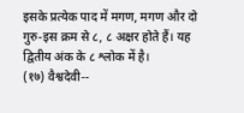इसके प्रत्येक पाद में मगण, मगण और दो गुरु-इस क्रम से ८, ८ अक्षर होते हैं। यह द्वितीय अंक के ८ श्लोक में है।
(१७) वैश्वदेवी--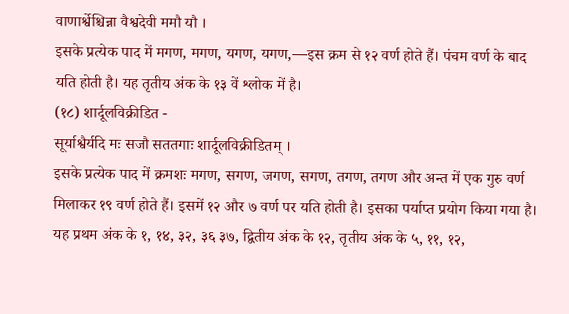वाणार्श्वेश्चिन्ना वैश्वदेवी ममौ यौ ।
इसके प्रत्येक पाद में मगण, मगण, यगण, यगण,—इस क्रम से १२ वर्ण होते हैं। पंचम वर्ण के बाद यति होती है। यह तृतीय अंक के १३ वें श्लोक में है।
(१८) शार्दूलविक्रीडित -
सूर्याश्वैर्यदि मः सजौ सततगाः शार्दूलविक्रीडितम् ।
इसके प्रत्येक पाद में क्रमशः मगण, सगण, जगण, सगण, तगण, तगण और अन्त में एक गुरु वर्ण मिलाकर १९ वर्ण होते हैं। इसमें १२ और ७ वर्ण पर यति होती है। इसका पर्याप्त प्रयोग किया गया है। यह प्रथम अंक के १, १४, ३२, ३६ ३७, द्वितीय अंक के १२, तृतीय अंक के ५, ११, १२,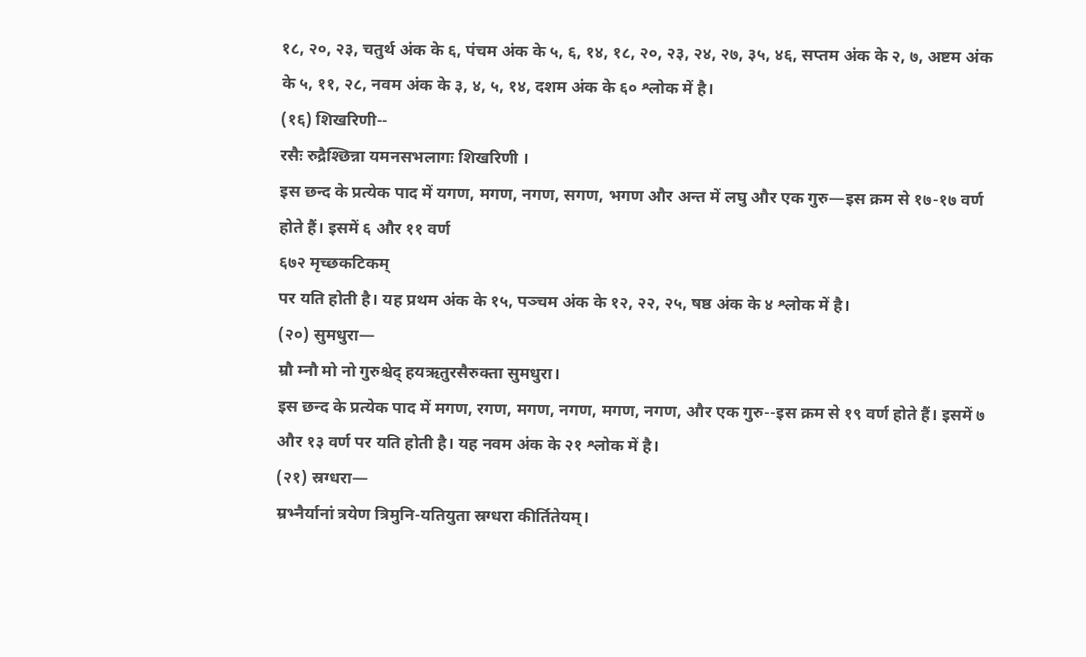१८, २०, २३, चतुर्थ अंक के ६, पंचम अंक के ५, ६, १४, १८, २०, २३, २४, २७, ३५, ४६, सप्तम अंक के २, ७, अष्टम अंक के ५, ११, २८, नवम अंक के ३, ४, ५, १४, दशम अंक के ६० श्लोक में है।
(१६) शिखरिणी--
रसैः रुद्रैश्छिन्ना यमनसभलागः शिखरिणी ।
इस छन्द के प्रत्येक पाद में यगण, मगण, नगण, सगण, भगण और अन्त में लघु और एक गुरु—इस क्रम से १७-१७ वर्ण होते हैं। इसमें ६ और ११ वर्ण
६७२ मृच्छकटिकम्
पर यति होती है। यह प्रथम अंक के १५, पञ्चम अंक के १२, २२, २५, षष्ठ अंक के ४ श्लोक में है।
(२०) सुमधुरा—
म्रौ म्नौ मो नो गुरुश्चेद् हयऋतुरसैरुक्ता सुमधुरा।
इस छन्द के प्रत्येक पाद में मगण, रगण, मगण, नगण, मगण, नगण, और एक गुरु--इस क्रम से १९ वर्ण होते हैं। इसमें ७ और १३ वर्ण पर यति होती है। यह नवम अंक के २१ श्लोक में है।
(२१) स्रग्धरा—
म्रभ्नैर्यानां त्रयेण त्रिमुनि-यतियुता स्रग्धरा कीर्तितेयम्।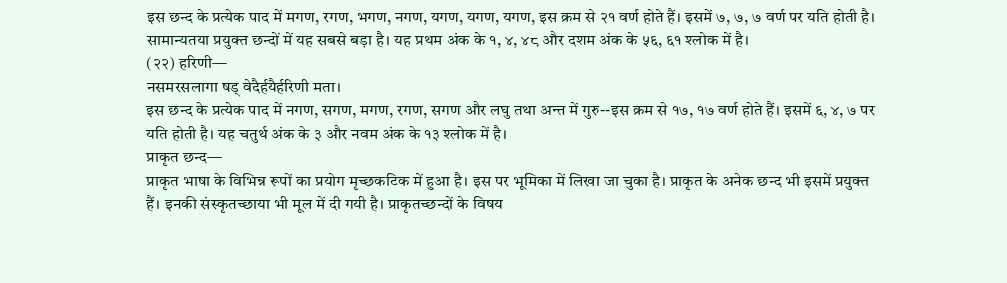इस छन्द के प्रत्येक पाद में मगण, रगण, भगण, नगण, यगण, यगण, यगण, इस क्रम से २१ वर्ण होते हैं। इसमें ७, ७, ७ वर्ण पर यति होती है। सामान्यतया प्रयुक्त छन्दों में यह सबसे बड़ा है। यह प्रथम अंक के १, ४, ४८ और दशम अंक के ५६, ६१ श्लोक में है।
(२२) हरिणी—
नसमरसलागा षड् वेदैर्हयैर्हरिणी मता।
इस छन्द के प्रत्येक पाद में नगण, सगण, मगण, रगण, सगण और लघु तथा अन्त में गुरु--इस क्रम से १७, १७ वर्ण होते हैं। इसमें ६, ४, ७ पर यति होती है। यह चतुर्थ अंक के ३ और नवम अंक के १३ श्लोक में है।
प्राकृत छन्द—
प्राकृत भाषा के विभिन्न रूपों का प्रयोग मृच्छकटिक में हुआ है। इस पर भूमिका में लिखा जा चुका है। प्राकृत के अनेक छन्द भी इसमें प्रयुक्त हैं। इनकी संस्कृतच्छाया भी मूल में दी गयी है। प्राकृतच्छन्दों के विषय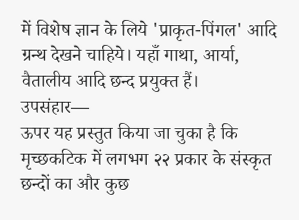में विशेष ज्ञान के लिये 'प्राकृत-पिंगल' आदि ग्रन्थ देखने चाहिये। यहाँ गाथा, आर्या, वैतालीय आदि छन्द प्रयुक्त हैं।
उपसंहार—
ऊपर यह प्रस्तुत किया जा चुका है कि मृच्छकटिक में लगभग २२ प्रकार के संस्कृत छन्दों का और कुछ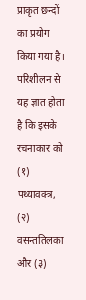प्राकृत छन्दों का प्रयोग किया गया है। परिशीलन से यह ज्ञात होता है कि इसके रचनाकार को (१) पथ्यावक्त्र, (२) वसन्ततिलका और (३)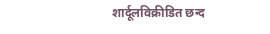शार्दूलविक्रीडित छन्द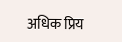अधिक प्रिय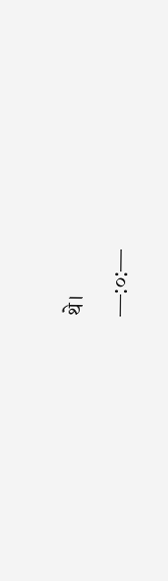थे।
—:०:—